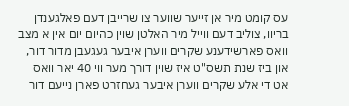עס קומט מיר אן זייער שווער צו שרייבן דעם פאלגענדן בריוו, צוליב דעם ווייל מיר האלטן שוין כהיום יום אין א מצב וואס פארשידענע שקרים ווערן איבער געגעבן מדור דור, און ביז שנת תשס"ט איז שוין דורך מער ווי 40 יאר וואס אט די אלע שקרים ווערן איבער געחזרט פארן נייעם דור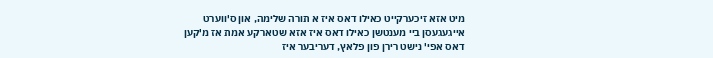מיט אזא זיכערקייט כאילו דאס איז א תורה שלימה, און ס'ווערט אייגעגעסן ביי מענטשן כאילו דאס איז אזא שטארקע אמת אז מ'קען דאס אפי' נישט רירן פון פלאץ, דעריבער איז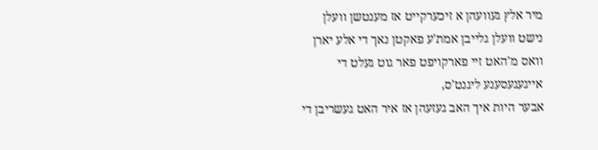מיר אלץ געוועהן א זיכערקייט אז מענטשן וועלן נישט וועלן גלייבן אמת'ע פאקטן נאך די אלע יארן וואס מ'האט זיי פארקויפט פאר גוט געלט די אייגעגעסענע ליגנט'ס,
אבער היות איך האב געזעהן אז איר האט געשריבן די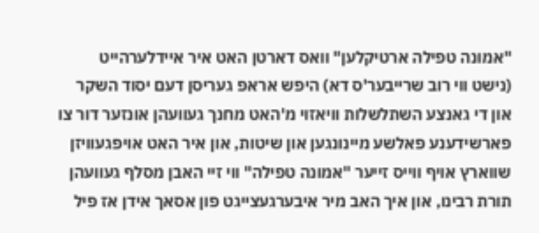"אמונה טפילה ארטיקלען" וואס דארטן האט איר איידלערהייט (נישט ווי רוב שרייבער'ס דא) היפש אראפ געריסן דעם יסוד השקר און די גאנצע השתלשלות וויאזוי מ'האט מחנך געוועהן אונזער דור צו פארשידענע פאלשע מיינונגען און שיטות, און איר האט אויפגעוויזן שווארץ אויף ווייס זייער "אמונה טפילה" ווי זיי האבן מסלף געוועהן תורת רבינו, און איך האב מיר איבערגעצייגט פון אסאך אידן אז פיל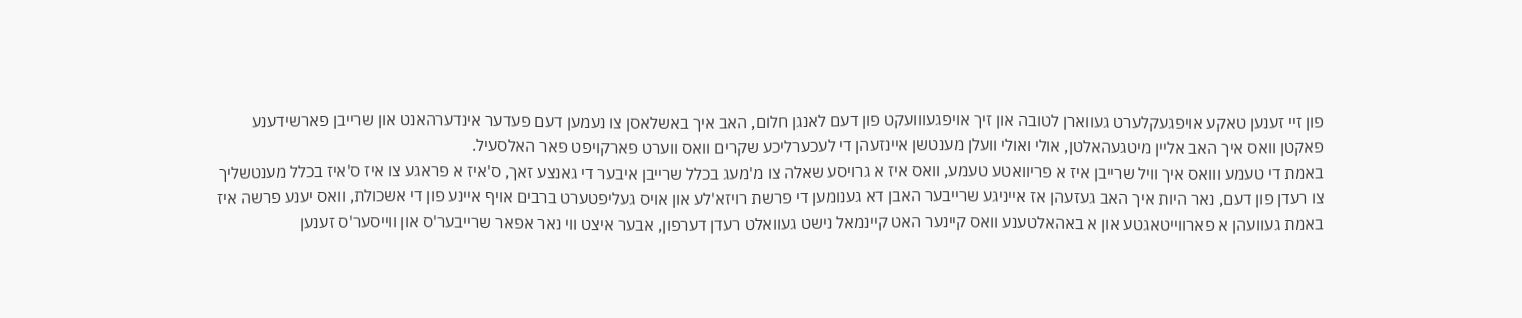פון זיי זענען טאקע אויפגעקלערט געווארן לטובה און זיך אויפגעווועקט פון דעם לאנגן חלום, האב איך באשלאסן צו נעמען דעם פעדער אינדערהאנט און שרייבן פארשידענע פאקטן וואס איך האב אליין מיטגעהאלטן, אולי ואולי וועלן מענטשן איינזעהן די לעכערליכע שקרים וואס ווערט פארקויפט פאר האלסעיל.
באמת די טעמע ווואס איך וויל שרייבן איז א פריוואטע טעמע, וואס איז א גרויסע שאלה צו מ'מעג בכלל שרייבן איבער די גאנצע זאך, ס'איז א פראגע צו איז ס'איז בכלל מענטשליך צו רעדן פון דעם, נאר היות איך האב געזעהן אז אייניגע שרייבער האבן דא גענומען די פרשת רויזא'לע און אויס געליפטערט ברבים אויף איינע פון די אשכולת, וואס יענע פרשה איז באמת געוועהן א פארווייטאגטע און א באהאלטענע וואס קיינער האט קיינמאל נישט געוואלט רעדן דערפון, אבער איצט ווי נאר אפאר שרייבער'ס און ווייסער'ס זענען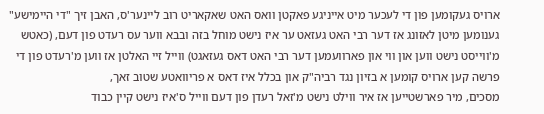ארויס געקומען פון די לעכער מיט אייניגע פאקטן וואס האט שאקאריט רוב ליינער'ס, האבן זיך "די היימישע" גענומען מיטן לאזונג אז דער רבי האט געזאט ער איז נישט מוחל בזה ובבא ווער עס רעדט פון דעם, (כאטש מ'ווייסט נישט ווען און ווי און פארוועמען דער רבי האט דאס געזאגט) ווייל זיי האלטן אז ווען מ'רעדט פון די פרשה קען ארויס קומען א בזיון נגד רביה"ק און בכלל איז דאס א פריוואטע שטוב זאך,
מסכים, מיר פארשטייען אז איר ווילט נישט מ'זאל רעדן פון דעם ווייל ס'איז נישט קיין כבוד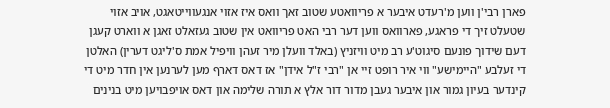פארן רבי'ן ווען מ'רעדט איבער א פריוואטע שטוב זאך וואס איז אזוי אנגעווייטאגט, אויב אזוי שטעלט זיך די פראגע, פארוואס ווען דער רבי האט פריוואט אין שטוב געזאלט זאגן א ווארט קעגן דעם שידוך פונעם סיגוט'ע רב מיט וויזניץ (באלד וועלן מיר זעהן וויפיל אמת ס'ליגט דערין) האלטן די זעלבע "היימישע" ווי איר רופט זיי אן "רבי ז"ל אידן" אז דאס דארף מען לערנען אין חדר מיט די קינדער בעיון גמור און איבער געבן מדור דור אלץ א תורה שלימה און דאס אויפבויען מיט בנינים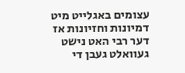עצומים באגלייט מיט דמיונות וחזיונות אז דער רבי האט נישט געוואלט געבן די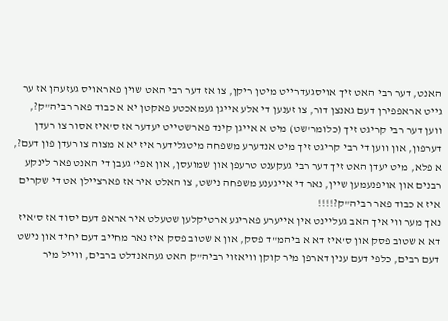האנט, דער רבי האט זיך אויסגעדרייט מיטן ריקן, צו אז דער רבי האט שוין פאראויס געזעהן אז ער גייט אראפפירן דעם גאנצן דור, צו זענען די אלע אייגן געמאכטע פאקטן יא א כבוד פאר רביה"ק?,
ווען דער רבי קריגט זיך (כלומר'שט) מיט א אייגן קינד פארשטייט יעדער אז ס'איז אסור צו רעדן דערפון, און ווען די רבי קריגט זיך מיט אנדערע משפחה מיטגלידער איז יא א מצוה צו רעדן פון דעם?, א פלא, מיט יעדן האט זיך דער רבי געקענט טרעפן און שמועסן, און אפי' געבן די האנט פאר לינקע רבנים און אויפנעמען שיין, נאר די אייגענע משפחה נישט, צו האלט איר אז פארציילן אט די שקרים איז א כבוד פאר רביה"ק?!!!!
נאך מער ווי איך האב געליינט אין אייערע פאריגע ארטיקלען שטעלט איר אראפ דעם יסוד אז ס'איז דא א שטוב פסק און ס'איז דא א ביהמ"ד פסק, און א שטוב פסק איז נאר מחייב דעם יחיד און נישט דעם רבים, כלפי דעם ענין דארפן מיר קוקן וויאזוי רביה"ק האט געהאנדלט ברבים, ווייל מיר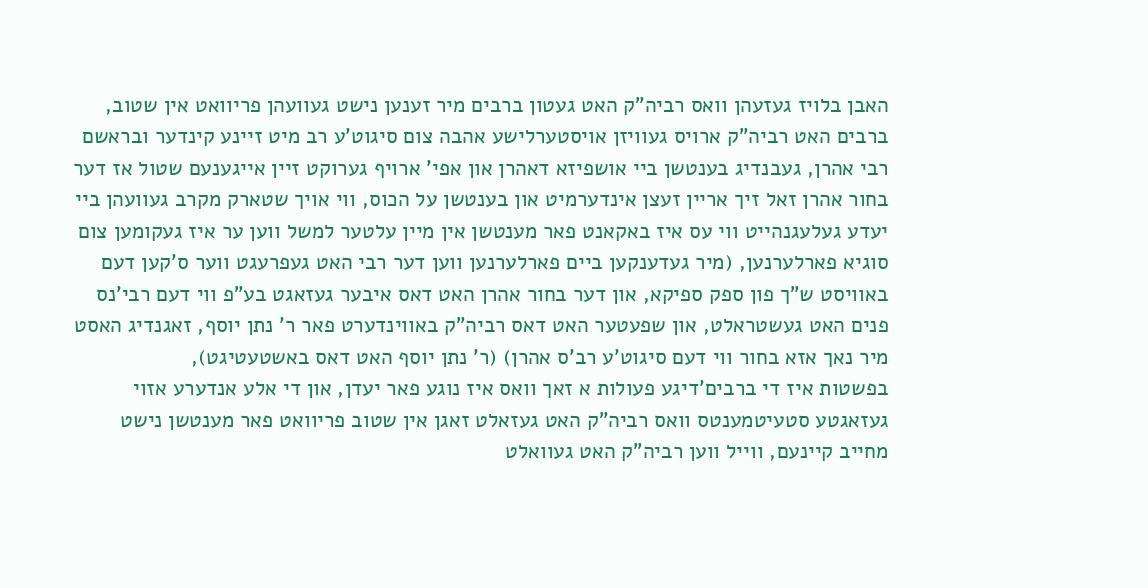האבן בלויז געזעהן וואס רביה"ק האט געטון ברבים מיר זענען נישט געוועהן פריוואט אין שטוב, ברבים האט רביה"ק ארויס געוויזן אויסטערלישע אהבה צום סיגוט'ע רב מיט זיינע קינדער ובראשם רבי אהרן, געבנדיג בענטשן ביי אושפיזא דאהרן און אפי' ארויף גערוקט זיין אייגענעם שטול אז דער בחור אהרן זאל זיך אריין זעצן אינדערמיט און בענטשן על הכוס, ווי אויך שטארק מקרב געוועהן ביי יעדע געלעגנהייט ווי עס איז באקאנט פאר מענטשן אין מיין עלטער למשל ווען ער איז געקומען צום סוגיא פארלערנען, (מיר געדענקען ביים פארלערנען ווען דער רבי האט געפרעגט ווער ס'קען דעם באוויסט ש"ך פון ספק ספיקא, און דער בחור אהרן האט דאס איבער געזאגט בע"פ ווי דעם רבי'נס פנים האט געשטראלט, און שפעטער האט דאס רביה"ק באווינדערט פאר ר' נתן יוסף, זאגנדיג האסט מיר נאך אזא בחור ווי דעם סיגוט'ע רב'ס אהרן) (ר' נתן יוסף האט דאס באשטעטיגט),
בפשטות איז די ברבים'דיגע פעולות א זאך וואס איז נוגע פאר יעדן, און די אלע אנדערע אזוי געזאגטע סטעיטמענטס וואס רביה"ק האט געזאלט זאגן אין שטוב פריוואט פאר מענטשן נישט מחייב קיינעם, ווייל ווען רביה"ק האט געוואלט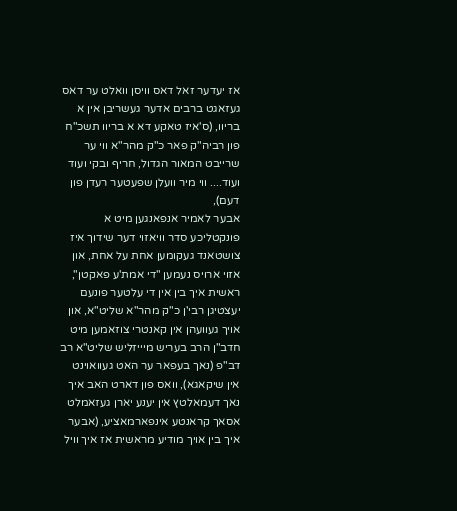אז יעדער זאל דאס וויסן וואלט ער דאס געזאגט ברבים אדער געשריבן אין א בריוו, (ס'איז טאקע דא א בריוו תשכ"ח פון רביה"ק פאר כ"ק מהר"א ווי ער שרייבט המאור הגדול, חריף ובקי ועוד ועוד.... ווי מיר וועלן שפעטער רעדן פון דעם),
אבער לאמיר אנפאנגען מיט א פונקטליכע סדר וויאזוי דער שידוך איז צושטאנד געקומען אחת על אחת, און אזוי ארויס נעמען "די אמת'ע פאקטן", ראשית איך בין אין די עלטער פונעם יעצטיגן רבי'ן כ"ק מהר"א שליט"א, און אויך געוועהן אין קאנטרי צוזאמען מיט חדב"ן הרב בעריש מיייזליש שליט"א רב דב"פ (נאך בעפאר ער האט געוואוינט אין שיקאגא), וואס פון דארט האב איך נאך דעמאלטץ אין יענע יארן געזאמלט אסאך קראנטע אינפארמאציע, (אבער איך בין אויך מודיע מראשית אז איך וויל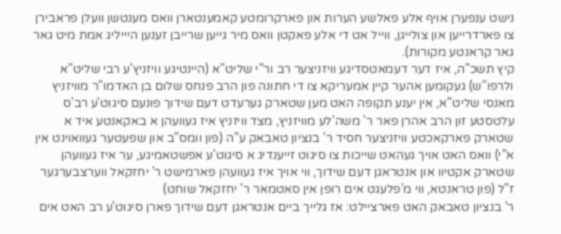נישט ענפערן אויף אלע פאלשע הערות און פארקרומטע קאמענטארן וואס מענטשן וועלן פראבירן צו פארדרייען און צולייגן, ווייל אט די אלע פאקטן וואס מיר גייען שרייבן זענען היייליג אמת מיט גאר גאר קראנטע מקורות).
קיץ תשכ"ה, איז דער דעמאטסדיגע וויזניצער רב ור"י שליט"א (היינטיגע וויזניץ'ע רבי שליט"א ולרפו"ש) געקומען אהער קיין אמעריקא צו די חתונה פון הרב פנחס שלום בן האדמו"ר מוויזניץ מאנסי שליט"א, אין יענע תקופה האט מען שטארק גערעדט דעם שידוך פונעם סיגוט'ע רב'ס עלטסטע זון הרב אהרן פאר ר' משה'לע מוויזניץ, מצד וויזניץ איז געוועהן א באקאנטע איד א שטארק פארקאכטע וויזניצער חסיד ר' בנציון טאבאק ע"ה (פון וומס"ב און שפעטער געוואוינט אין א"י) וואס האט אויך געהאט שייכות צו סיגוט זייענדיג א סיגוט'ע אפשטאמיגע, ער איז געוועהן שטארק אקטיוו און אנטראגן דעם שידוך, ווי אויך איז געוועהן פארמישט ר' יחזקאל ווערצבערגער ז"ל (פון טראנטא, ווי מ'פלעגט אים רופן אין סאטמאר ר' יחזקאל שוחט)
ר' בנציון טאבאק האט פארציילט: אז גלייך ביים אנטראגן דעם שידוך פארן סיגוט'ע רב האט אים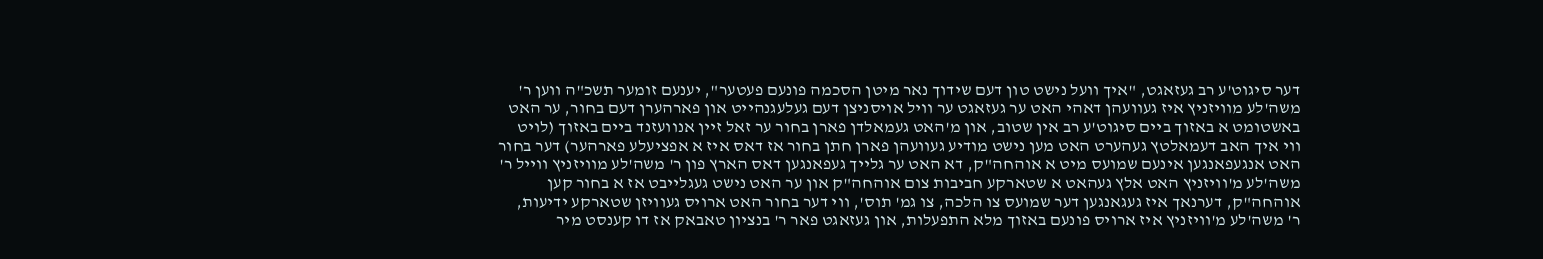דער סיגוט'ע רב געזאגט, "איך וועל נישט טון דעם שידוך נאר מיטן הסכמה פונעם פעטער", יענעם זומער תשכ"ה ווען ר' משה'לע מוויזניץ איז געוועהן דאהי האט ער געזאגט ער וויל אויסניצן דעם געלעגנהייט און פארהערן דעם בחור, ער האט באשטומט א באזוך ביים סיגוט'ע רב אין שטוב, און מ'האט געמאלדן פארן בחור ער זאל זיין אנוועזנד ביים באזוך (לויט ווי איך האב דעמאלטץ געהערט האט מען נישט מודיע געוועהן פארן חתן בחור אז דאס איז א אפציעלע פארהער) דער בחור האט אנגעפאנגען אינעם שמועס מיט א אוהחה"ק, דא האט ער גלייך געפאנגען דאס הארץ פון ר' משה'לע מוויזניץ ווייל ר' משה'לע מ'וויזניץ האט אלץ געהאט א שטארקע חביבות צום אוהחה"ק און ער האט נישט געגלייבט אז א בחור קען אוהחה"ק, דערנאך איז געגאנגען דער שמועס צו הלכה, צו גמ' תוס', ווי דער בחור האט ארויס געוויזן שטארקע ידיעות,
ר' משה'לע מ'וויזניץ איז ארויס פונעם באזוך מלא התפעלות, און געזאגט פאר ר' בנציון טאבאק אז דו קענסט מיר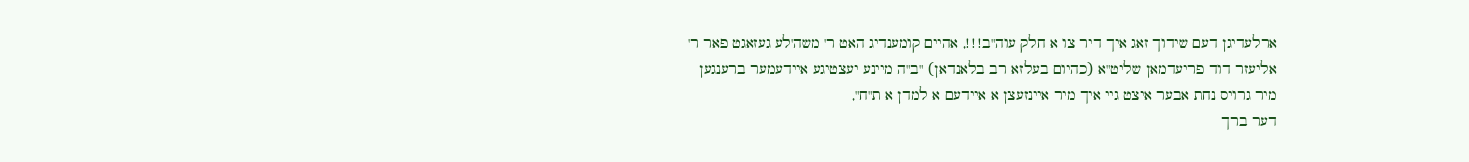ארלעדיגן דעם שידוך זאג איך דיר צו א חלק עוה"ב!!!, אהיים קומענדיג האט ר' משה'לע געזאגט פאר ר' אליעזר דוד פריעדמאן שליט"א (כהיום בעלזא רב בלאנדאן) "ב"ה מיינע יעצטיגע איידעמער ברענגען מיר גרויס נחת אבער איצט גיי איך מיר איינזעצן א איידעם א למדן א ת"ח",
דער ברך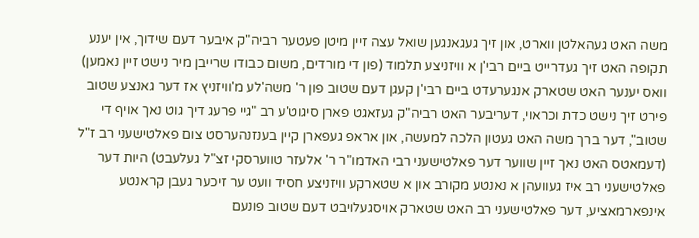משה האט געהאלטן ווארט, און זיך געגאנגען שואל עצה זיין מיטן פעטער רביה"ק איבער דעם שידוך, אין יענע תקופה האט זיך געדרייט ביים רבי'ן א וויזניצע תלמוד (פון די מורדים, משום כבודו שרייבן מיר נישט זיין נאמען) וואס יענער האט שטארק אנגערעדט ביים רבי'ן קעגן דעם שטוב פון ר' משה'לע מ'וויזניץ אז דער גאנצע שטוב פירט זיך נישט כדת וכראוי, דעריבער האט רביה"ק געזאגט פארן סיגוט'ע רב "גיי פרעג דיך גוט נאך אויף די שטוב", דער ברך משה האט געטון הלכה למעשה, און אראפ געפארן קיין בענזנהערסט צום פאלטישעני רב ז"ל (דעמאטס האט נאך זיין שווער דער פאלטישעני רבי האדמו"ר ר' אלעזר טווערסקי זצ"ל געלעבט) היות דער פאלטישעני רב איז געוועהן א נאנטע מקורב און א שטארקע וויזניצע חסיד וועט ער זיכער געבן קראנטע אינפארמאציע, דער פאלטישעני רב האט שטארק אויסגעלויבט דעם שטוב פונעם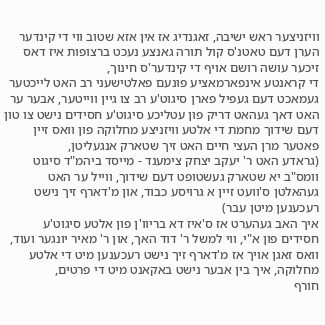וויזניצער ראש ישיבה, זאגנדיג אז אין אזא שטוב ווי די קינדער הערן דעם טאטנ'ס קול תורה גאנצע נעכט ברצופות איז דאס זיכער עושה רושם אויף די קינדער'ס חינוך,
די קראנטע אינפארמאציע פונעם פאלטישעני רב האט לייכטער געמאכט דעם געפיל פארן סיגוט'ע רב צו גיין ווייטער, אבער ער האט דאך געהאט דריק פון עטליכע סיגוט'ע חסידים נישט צו טון דעם שידוך מחמת די אלטע וויזניצע מחלוקה פון וואס זיין פאטער מרן העצי חיים האט זיך שטארק אנגעליטן,
(גראדע האט ר' יעקב יצחק צימענד - מייסד ביהמ"ד סיגוט וומס"ב יא שטארק געשטופט דעם שידוך, ווייל ער האט געהאלטן ס'וועט זיין א גרויסע כבוד, און מ'דארף זיך נישט רעכענען מיטן עבר)
איך האב געהערט אז ס'איז דא בריוו'ן פון אלטע סיגוט'ע חסידים פון א"י, ווי למשל ר' דוד האך, און ר' מאיר יונגער ועוד, וואס זאגן אויך אז מ'דארף זיך נישט רעכענען מיט די אלטע מחלוקה, איך בין אבער נישט באקאנט מיט די פרטים,
חורף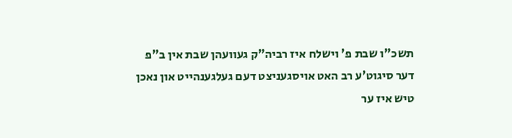תשכ"ו שבת פ' וישלח איז רביה"ק געוועהן שבת אין ב"פ דער סיגוט'ע רב האט אויסגעניצט דעם געלגענהייט און נאכן טיש איז ער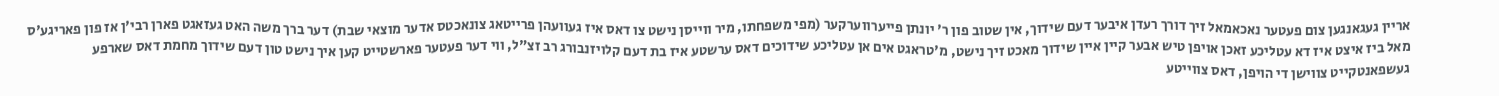אריין געגאנגען צום פעטער נאכאמאל זיך דורך רעדן איבער דעם שידוך, אין שטוב פון ר' יונתן פייערווערקער (מפי משפחתו, מיר ווייסן נישט צו דאס איז געוועהן פרייטאג צונאכטס אדער מוצאי שבת) דער ברך משה האט געזאגט פארן רבי'ן אז פון פאריגע'ס מאל ביז איצט איז דא עטליכע זאכן אויפן טיש אבער קיין איין שידוך מאכט זיך נישט, מ'טראגט אים אן עטליכע שידוכים דאס ערשטע איז בת דעם קלויזנבורג רב זצ"ל, ווי דער פעטער פארשטייט קען איך נישט טון דעם שידוך מחמת דאס שארפע געשפאנטקייט צווישן די הויפן, דאס צווייטע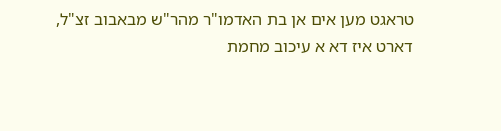טראגט מען אים אן בת האדמו"ר מהר"ש מבאבוב זצ"ל, דארט איז דא א עיכוב מחמת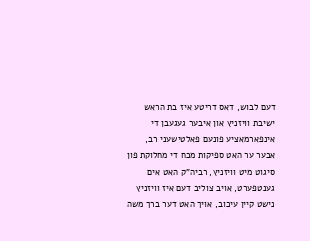דעם לבוש, דאס דריטע איז בת הראש ישיבת וויזניץ און איבער געגעבן די אינפארמאציע פונעם פאלטישעני רב, אבער ער האט ספיקות מכח די מחלוקת פון סיגוט מיט וויזניץ, רביה"ק האט אים גענטפערט, אויב צוליב דעם איז וויזניץ נישט קיין עיכוב, אויך האט דער ברך משה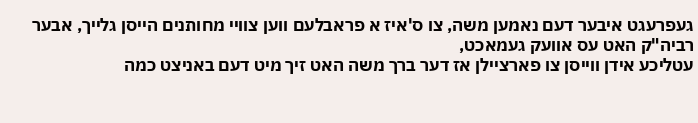געפרעגט איבער דעם נאמען משה, צו ס'איז א פראבלעם ווען צוויי מחותנים הייסן גלייך, אבער רביה"ק האט עס אוועק געמאכט,
עטליכע אידן ווייסן צו פארציילן אז דער ברך משה האט זיך מיט דעם באניצט כמה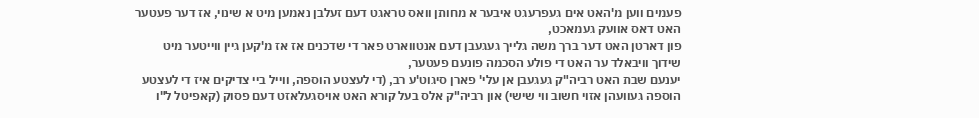פעמים ווען מ'האט אים געפרעגט איבער א מחותן וואס טראגט דעם זעלבן נאמען מיט א שינוי, אז דער פעטער האט דאס אוועק געמאכט,
פון דארטן האט דער ברך משה גלייך געגעבן דעם אנטווארט פאר די שדכנים אז אז מ'קען גיין ווייטער מיט שידוך וויבאלד ער האט די פולע הסכמה פונעם פעטער,
יענעם שבת האט רביה"ק געגעבן אן עלי' פארן סיגוט'ע רב, (די לעצטע הוספה, ווייל ביי צדיקים איז די לעצטע הוספה געוועהן אזוי חשוב ווי שישי) און רביה"ק אלס בעל קורא האט אויסגעלאזט דעם פסוק (קאפיטל ל"ו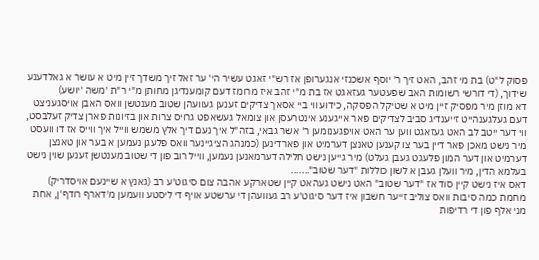פסוק ל"ט) בת מי זהב, האט זיך ר' יוסף אשכנזי אנגערופן אז רש"י זאגט עשיר הי' ער זאל זיך משדך זיין מיט א עושר א גאלדענע שידוך, (די דורשי רשומות האב שפעטער געזאגט אז בת מ"י זהב איז מרומז דעם קומענדיגן מחותן מ"י ר"ת 'משה 'יושע)
דא מוזן מיר מפסיק זיין מיט א שטיקל הפסקה, כידוע ווי ביי אסאך צדיקים זענען געוועהן שטוב מענטשן וואס האבן אויסגעניצט דעם געלגענהייט זייענדיג סביב לצדיקים פאר אייגענע אינטרעסן און צומאל געשאפט גרויס צרות און בזיונות פארן צדיק זעלבסט, ווי דער ייטב לב האט געזאגט ווען ער האט אויפגענומען ר' אשר גבאי, בזה"ל איך נעם דיך אלץ משמש ווייל איך ווייס אז דו וועסט מיר נישט מאכן פאר דיין בער צו קענען טאנצן דערמיט און פארדינען (כמנהג הציגיינער וואס פלעגן נעמען א בער און טאנצן דערמיט און דער המון פלעגט געבן געלט) מיר גייען נישט חלילה דערמאנען נעמען, ווייל רוב פון די שטוב מענטשן זענען שוין נישט בעלמא הדין, מיר וועלן געבן א לשון כוללות "דער שטוב".......
דאס איז נישט קיין סוד אז "דער שטוב" האט נישט געהאט קיין שטארקע אהבה צום סיגוט'ע רב (גאנץ א שיינעם אויסדריק) מחמת כמה סיבות וואס צוליב זייער חשבון איז דער סיגוט'ע רב געוועהן די ערשטע אויף די ליסטע וועמען מ'דארף רודף'ן, אחת מני אלף פון די רדיפות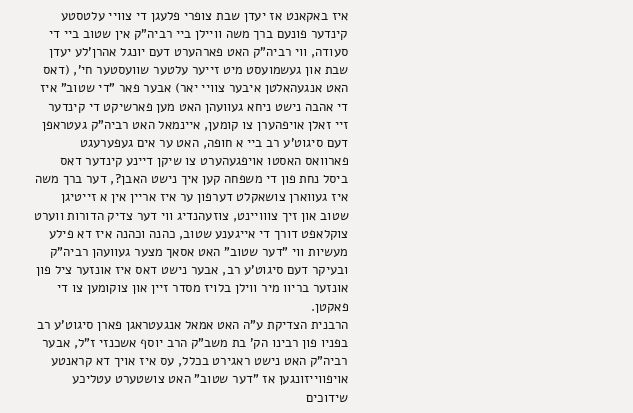איז באקאנט אז יעדן שבת צופרי פלעגן די צוויי עלטסטע קינדער פונעם ברך משה וויילן ביי רביה"ק אין שטוב ביי די סעודה, ווי רביה"ק האט פארהערט דעם יונגל אהרן'לע יעדן שבת און געשמועסט מיט זייער עלטער שוועסטער חי', (דאס האט אנגעהאלטן איבער צוויי יאר) אבער פאר "די שטוב" איז די אהבה נישט ניחא געוועהן האט מען פארשיקט די קינדער זיי זאלן אויפהערן צו קומען, איינמאל האט רביה"ק געטראפן דעם סיגוט'ע רב ביי א חופה, האט ער אים געפערעגט פארוואס האסטו אויפגעהערט צו שיקן דיינע קינדער דאס ביסל נחת פון די משפחה קען איך נישט האבן?, דער ברך משה איז געווארן צושאקלט דערפון ער איז אריין אין א זייטיגן שטוב און זיך צווויינט, צוזעהנדיג ווי דער צדיק הדורות ווערט צוקלאפט דורך די אייגענע שטוב, כהנה וכהנה איז דא פילע מעשיות ווי "דער שטוב" האט אסאך מצער געוועהן רביה"ק ובעיקר דעם סיגוט'ע רב, אבער נישט דאס איז אונזער ציל פון אונזער בריוו מיר ווילן בלויז מסדר זיין און צוקומען צו די פאקטן.
הרבנית הצדיקת ע"ה האט אמאל אנגעטראגן פארן סיגוט'ע רב בפניו פון רבינו הק' בת משב"ק הרב יוסף אשכנזי ז"ל, אבער רביה"ק האט נישט ראגירט בכלל, עס איז אויך דא קראנטע אויפווייזונגען אז "דער שטוב" האט צושטערט עטליכע שידוכים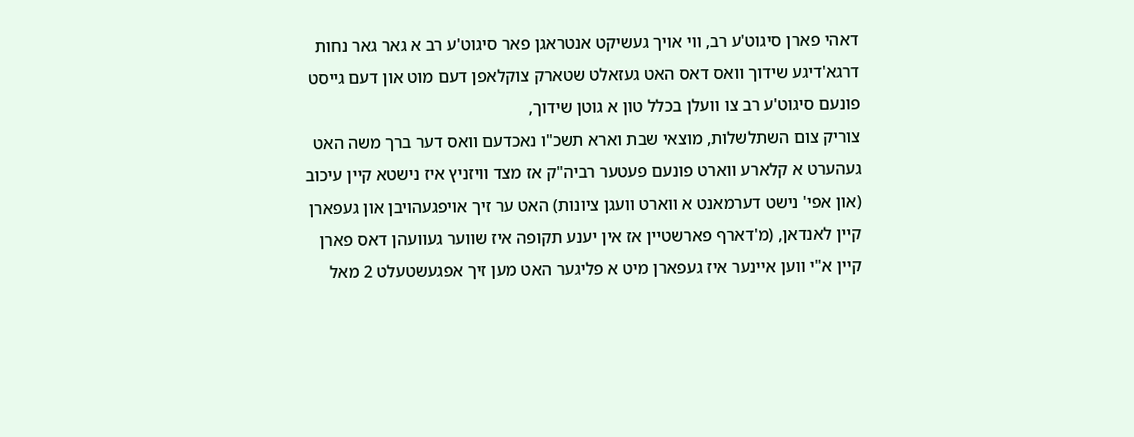דאהי פארן סיגוט'ע רב, ווי אויך געשיקט אנטראגן פאר סיגוט'ע רב א גאר גאר נחות דרגא'דיגע שידוך וואס דאס האט געזאלט שטארק צוקלאפן דעם מוט און דעם גייסט פונעם סיגוט'ע רב צו וועלן בכלל טון א גוטן שידוך,
צוריק צום השתלשלות, מוצאי שבת וארא תשכ"ו נאכדעם וואס דער ברך משה האט געהערט א קלארע ווארט פונעם פעטער רביה"ק אז מצד וויזניץ איז נישטא קיין עיכוב (און אפי' נישט דערמאנט א ווארט וועגן ציונות) האט ער זיך אויפגעהויבן און געפארן קיין לאנדאן, (מ'דארף פארשטיין אז אין יענע תקופה איז שווער געוועהן דאס פארן קיין א"י ווען איינער איז געפארן מיט א פליגער האט מען זיך אפגעשטעלט 2 מאל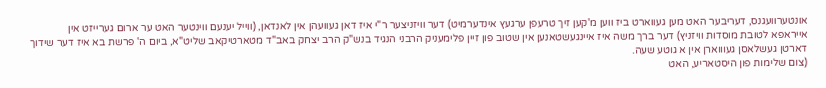אונטערוועגנס, דעריבער האט מען געווארט ביז ווען מ'קען זיך טרעפן ערגעץ אינדערמיט) דער וויזניצער ר"י איז דאן געוועהן אין לאנדאן, (ווייל יענעם ווינטער האט ער ארום גערייזט אין אייראפא לטובת מוסדות וויזניץ) דער ברך משה איז איינגעשטאנען אין שטוב פון זיין פלימעניק הרבני הנגיד בנש"ק הרב יצחק באב"ד מטארטיקאב שליט"א, ביום ה' פרשת בא איז דער שידוך דארטן געשלאסן געוווארן אין א גוטע שעה.
(צום שלימות פון היסטאריע, האט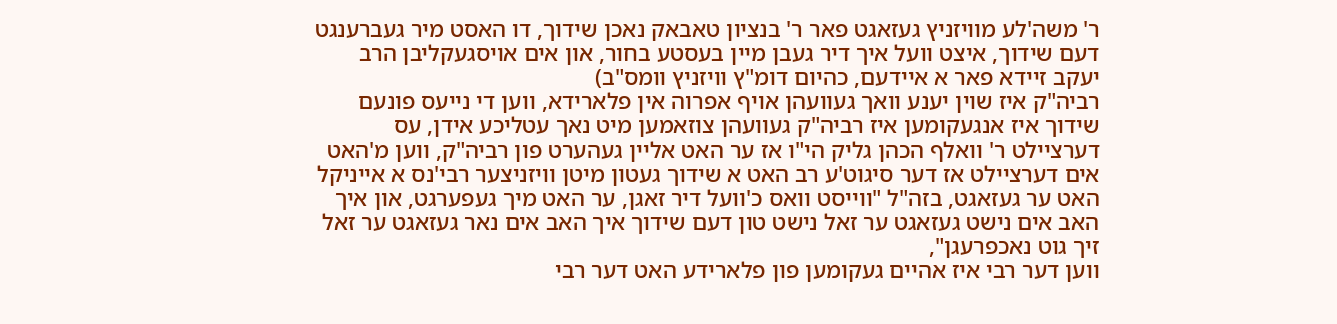ר' משה'לע מוויזניץ געזאגט פאר ר' בנציון טאבאק נאכן שידוך, דו האסט מיר געברענגט דעם שידוך, איצט וועל איך דיר געבן מיין בעסטע בחור, און אים אויסגעקליבן הרב יעקב זיידא פאר א איידעם, כהיום דומ"ץ וויזניץ וומס"ב)
רביה"ק איז שוין יענע וואך געוועהן אויף אפרוה אין פלארידא, ווען די נייעס פונעם שידוך איז אנגעקומען איז רביה"ק געוועהן צוזאמען מיט נאך עטליכע אידן, עס דערציילט ר' וואלף הכהן גליק הי"ו אז ער האט אליין געהערט פון רביה"ק, ווען מ'האט אים דערציילט אז דער סיגוט'ע רב האט א שידוך געטון מיטן וויזניצער רבי'נס א אייניקל האט ער געזאגט, בזה"ל "ווייסט וואס כ'וועל דיר זאגן, ער האט מיך געפערגט, און איך האב אים נישט געזאגט ער זאל נישט טון דעם שידוך איך האב אים נאר געזאגט ער זאל זיך גוט נאכפרעגן",
ווען דער רבי איז אהיים געקומען פון פלארידע האט דער רבי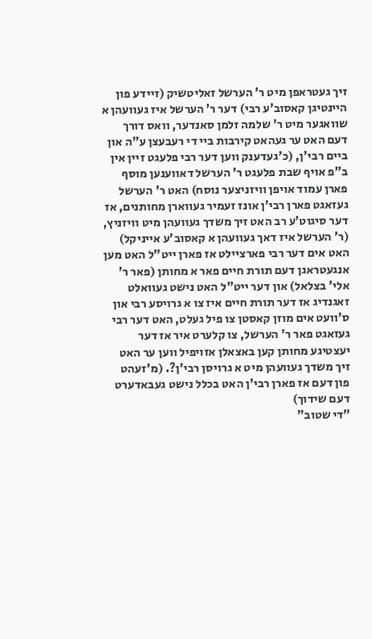זיך געטראפן מיט ר' הערשל זאליטשיק (זיידע פון היינטיגן קאסוב'ע רבי) דער ר' הערשל איז געוועהן א שוואגער מיט ר' שלמה זלמן סאנדער, וואס דורך דעם האט ער געהאט קירבות ביי די רעבעצן ע"ה און ביים רבי'ן, (כ'געדענק ווען דער רבי פלעגט זיין אין ב"פ אויף שבת פלעגט ר' הערשל דאווענען מוסף פארן עמוד אויפן וויזניצער נוסח) האט ר' הערשל געזאגט פארן רבי'ן אונז זעמיר געווארן מחותנים, אז דער סיגוט'ע רב האט זיך משדך געוועהן מיט וויזניץ, (ר' הערשל איז דאך געוועהן א קאסוב'ע אייניקל) האט אים דער רבי פארציילט אז פארן ייט"ל האט מען אנגעטראגן דעם תורת חיים פאר א מחותן (פאר ר' אלי' בצלאל) און דער ייט"ל האט נישט געוואלט זאגנדיג אז דער תורת חיים איז צו א גרויסע רבי און ס'וועט אים מוזן קאסטן צו פיל געלט, האט דער רבי געזאגט פאר ר' הערשל, צו קלערט איר אז דער יעצטיגע מחותן קען באצאלן אזויפיל ווען ער האט זיך משדך געוועהן מיט א גרויסן רבי'ן?. (מ'זעהט פון דעם אז פארן רבי'ן האט בכלל נישט געבאדערט דעם שידוך)
"די שטוב"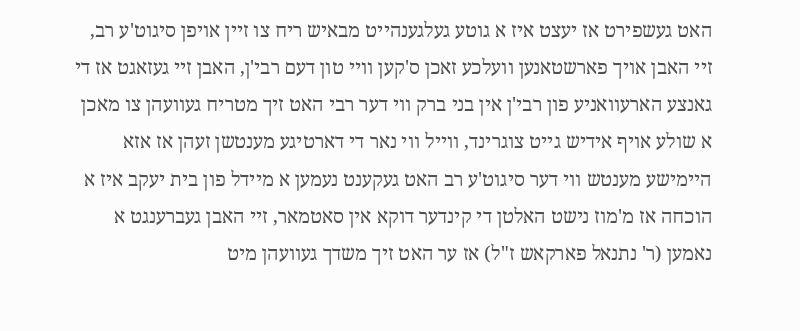האט געשפירט אז יעצט איז א גוטע געלגענהייט מבאיש ריח צו זיין אויפן סיגוט'ע רב, זיי האבן אויך פארשטאנען וועלכע זאכן ס'קען וויי טון דעם רבי'ן, האבן זיי געזאגט אז די גאנצע הארעוואניע פון רבי'ן אין בני ברק ווי דער רבי האט זיך מטריח געוועהן צו מאכן א שולע אויף אידיש גייט צוגרינד, ווייל ווי נאר די דארטיגע מענטשן זעהן אז אזא היימישע מענטש ווי דער סיגוט'ע רב האט געקענט נעמען א מיידל פון בית יעקב איז א הוכחה אז מ'מוז נישט האלטן די קינדער דוקא אין סאטמאר, זיי האבן געברענגט א נאמען (ר' נתנאל פארקאש ז"ל) אז ער האט זיך משדך געוועהן מיט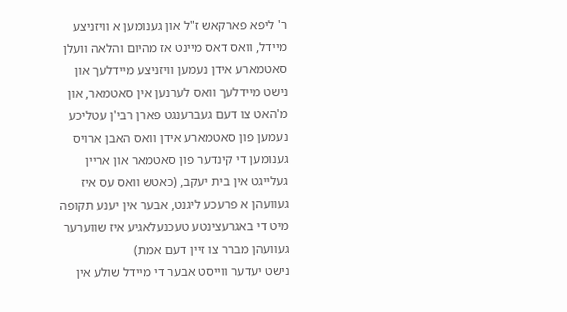ר' ליפא פארקאש ז"ל און גענומען א וויזניצע מיידל, וואס דאס מיינט אז מהיום והלאה וועלן סאטמארע אידן נעמען וויזניצע מיידלעך און נישט מיידלעך וואס לערנען אין סאטמאר, און מ'האט צו דעם געברענגט פארן רבי'ן עטליכע נעמען פון סאטמארע אידן וואס האבן ארויס גענומען די קינדער פון סאטמאר און אריין געלייגט אין בית יעקב, (כאטש וואס עס איז געוועהן א פרעכע ליגנט, אבער אין יענע תקופה מיט די באגרעצינטע טעכנעלאגיע איז שווערער געוועהן מברר צו זיין דעם אמת)
נישט יעדער ווייסט אבער די מיידל שולע אין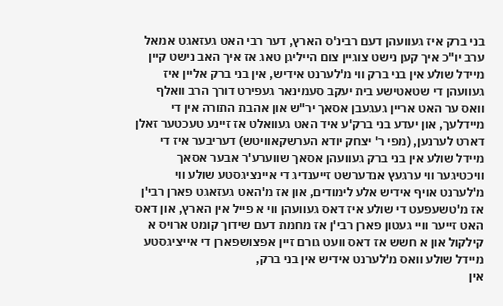בני ברק איז געוועהן דעם רבינ'ס הארץ, דער רבי האט געזאגט אמאל ערב יו"כ איך קען נישט צוגיין צום הייליגן טאג אז איך האב נישט קיין מיידל שולע אין בני ברק ווי מ'לערנט אידיש, אין בני ברק אליין איז געוועהן די שטאטישע בית יעקב סעמינאר געפירט דורך הרב וואלף וואס ער האט אריין געגעבן אסאך יר"ש און אהבת התורה אין די מיידלעך, און יעדע בני ברק'ע איד האט געוואלט אז זיינע טעכטער זאלן דארט לערנען, (מפי ר' יצחק יודא הערשקאוויטש) דעריבער איז די מיידל שולע אין בני ברק געוועהן אסאך שווערע'ר אבער אסאך וויכטיגער ווי ערגעץ אנדערשט זייענדיג די איינציגסטע שולע ווי מ'לערנט אויף אידיש אלע לימודים, און אז מ'האט געזאגט פארן רבי'ן אז מ'טשעפעט די שולע איז דאס געוועהן ווי א פייל אין הארץ, און דאס האט זייער וויי געטון פארן רבי'ן אז מחמת דעם שידוך קומט ארויס א קילקול און א חשש אז דאס וועט גורם זיין אפצושפארן די אייציגסטע מיידל שולע וואס מ'לערנט אידיש אין בני ברק,
אין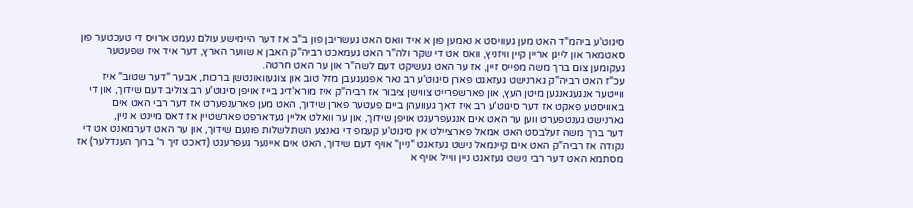סיגוט'ע ביהמ"ד האט מען געוויסט א נאמען פון א איד וואס האט געשריבן פון ב"ב אז דער היימישע עולם נעמט ארויס די טעכטער פון סאטמאר און לייגן אריין קיין וויזניץ, וואס אט די שקר ולה"ר האט געמאכט רביה"ק האבן א שווער הארץ, דער איד איז שפעטער געקומען צום ברך משה מפייס זיין, אז ער האט געשיקט דעם לשה"ר און ער האט חרטה.
עכ"ז האט רביה"ק גארנישט געזאגט פארן סיגוט'ע רב נאר אפגעגעבן מזל טוב און צוגעוואונטשן ברכות, אבער "דער שטוב" איז ווייטער אנגעגאנגען מיטן העץ, און פארשפרייט צווישן ציבור אז רביה"ק איז מורא'דיג בייז אויפן סיגוט'ע רב צוליב דעם שידוך, און די באוויסטע פאקט אז דער סיגוט'ע רב איז דאך געוועהן ביים פעטער פארן שידוך, האט מען פארענפערט אז דער רבי האט אים גארנישט גענטפערט ווען ער האט אים אנגעפרעגט אויפן שידוך, און ער וואלט אליין געדארפט פארשטיין אז דאס מיינט א ניין,
דער ברך משה זעלבסט האט אמאל פארציילט אין סיגוט'ע קעמפ די גאנצע השתלשלות פונעם שידוך, און ער האט דערמאנט אט די נקודה אז רביה"ק האט אים קיינמאל נישט געזאגט "ניין" אויף דעם שידוך, האט אים איינער געפרעגט (דאכט זיך ר' ברוך הענדלער) אז מסתמא האט דער רבי נישט געזאגט ניין ווייל אויף א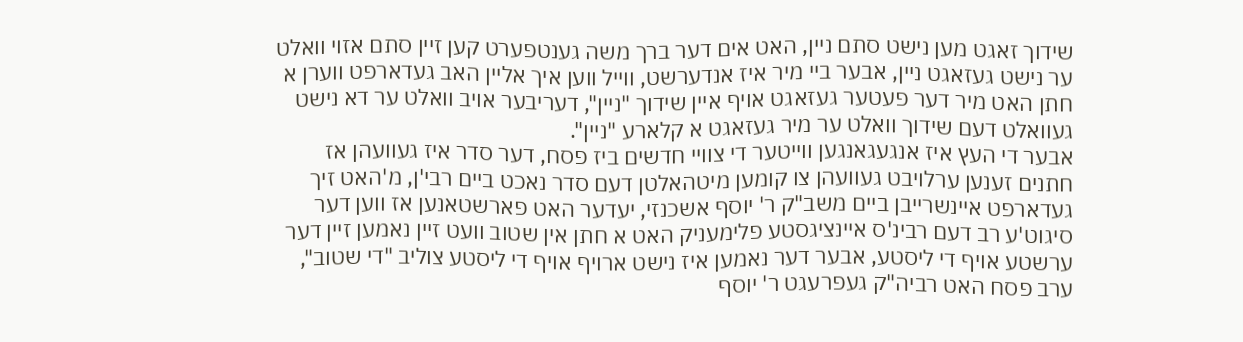שידוך זאגט מען נישט סתם ניין, האט אים דער ברך משה גענטפערט קען זיין סתם אזוי וואלט ער נישט געזאגט ניין, אבער ביי מיר איז אנדערשט, ווייל ווען איך אליין האב געדארפט ווערן א חתן האט מיר דער פעטער געזאגט אויף איין שידוך "ניין", דעריבער אויב וואלט ער דא נישט געוואלט דעם שידוך וואלט ער מיר געזאגט א קלארע "ניין".
אבער די העץ איז אנגעגאנגען ווייטער די צוויי חדשים ביז פסח, דער סדר איז געוועהן אז חתנים זענען ערלויבט געוועהן צו קומען מיטהאלטן דעם סדר נאכט ביים רבי'ן, מ'האט זיך געדארפט איינשרייבן ביים משב"ק ר' יוסף אשכנזי, יעדער האט פארשטאנען אז ווען דער סיגוט'ע רב דעם רבינ'ס איינציגסטע פלימעניק האט א חתן אין שטוב וועט זיין נאמען זיין דער ערשטע אויף די ליסטע, אבער דער נאמען איז נישט ארויף אויף די ליסטע צוליב "די שטוב", ערב פסח האט רביה"ק געפרעגט ר' יוסף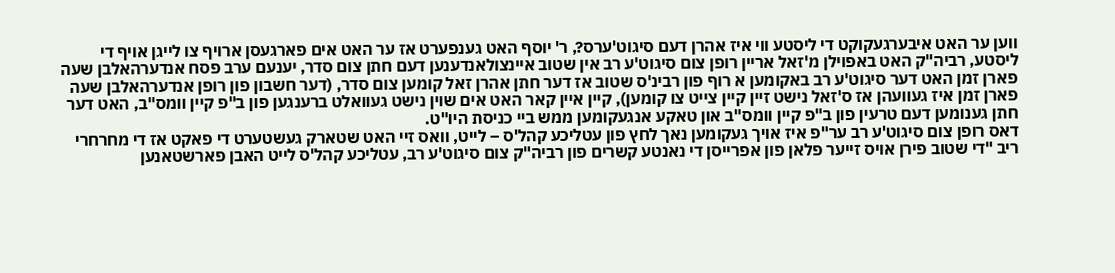ווען ער האט איבערגעקוקט די ליסטע ווי איז אהרן דעם סיגוט'ערס?, ר' יוסף האט גענפערט אז ער האט אים פארגעסן ארויף צו לייגן אויף די ליסטע, רביה"ק האט באפוילן מ'זאל אריין רופן צום סיגוט'ע רב אין שטוב איינצולאנדענען דעם חתן צום סדר, יענעם ערב פסח אנדערהאלבן שעה פארן זמן האט דער סיגוט'ע רב באקומען א רוף פון רבינ'ס שטוב אז דער חתן אהרן זאל קומען צום סדר, (דער חשבון פון רופן אנדערהאלבן שעה פארן זמן איז געוועהן אז ס'זאל נישט זיין קיין צייט צו קומען), קיין איין קאר האט אים שוין נישט געוואלט ברענגען פון ב"פ קיין וומס"ב, האט דער חתן גענומען דעם טרעין פון ב"פ קיין וומס"ב און טאקע אנגעקומען ממש ביי כניסת היו"ט.
דאס רופן צום סיגוט'ע רב ער"פ איז אויך געקומען נאך לחץ פון עטליכע קהל'ס – לייט, וואס זיי האט שטארק געשטערט די פאקט אז די מחרחרי ריב "די שטוב פירן אויס זייער פלאן פון אפרייסן די נאנטע קשרים פון רביה"ק צום סיגוט'ע רב, עטליכע קהל'ס לייט האבן פארשטאנען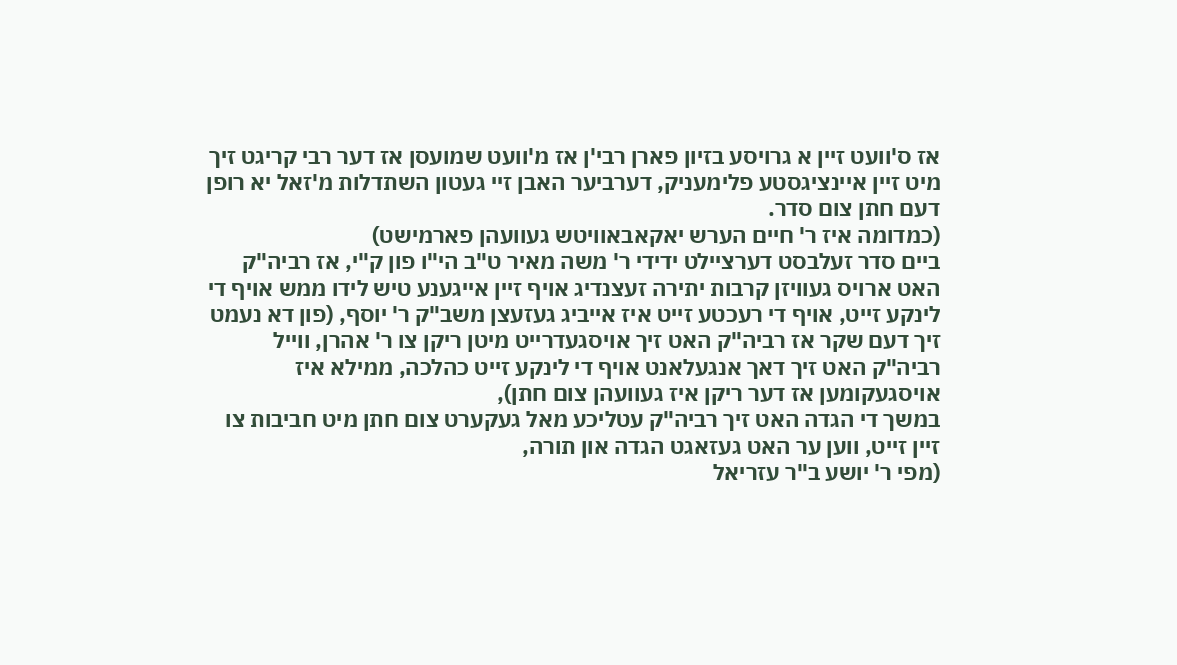אז ס'וועט זיין א גרויסע בזיון פארן רבי'ן אז מ'וועט שמועסן אז דער רבי קריגט זיך מיט זיין איינציגסטע פלימעניק, דערביער האבן זיי געטון השתדלות מ'זאל יא רופן דעם חתן צום סדר.
(כמדומה איז ר' חיים הערש יאקאבאוויטש געוועהן פארמישט)
ביים סדר זעלבסט דערציילט ידידי ר' משה מאיר ט"ב הי"ו פון ק"י, אז רביה"ק האט ארויס געוויזן קרבות יתירה זעצנדיג אויף זיין אייגענע טיש לידו ממש אויף די לינקע זייט, אויף די רעכטע זייט איז אייביג געזעצן משב"ק ר' יוסף, (פון דא נעמט זיך דעם שקר אז רביה"ק האט זיך אויסגעדרייט מיטן ריקן צו ר' אהרן, ווייל רביה"ק האט זיך דאך אנגעלאנט אויף די לינקע זייט כהלכה, ממילא איז אויסגעקומען אז דער ריקן איז געוועהן צום חתן),
במשך די הגדה האט זיך רביה"ק עטליכע מאל געקערט צום חתן מיט חביבות צו זיין זייט, ווען ער האט געזאגט הגדה און תורה,
(מפי ר' יושע ב"ר עזריאל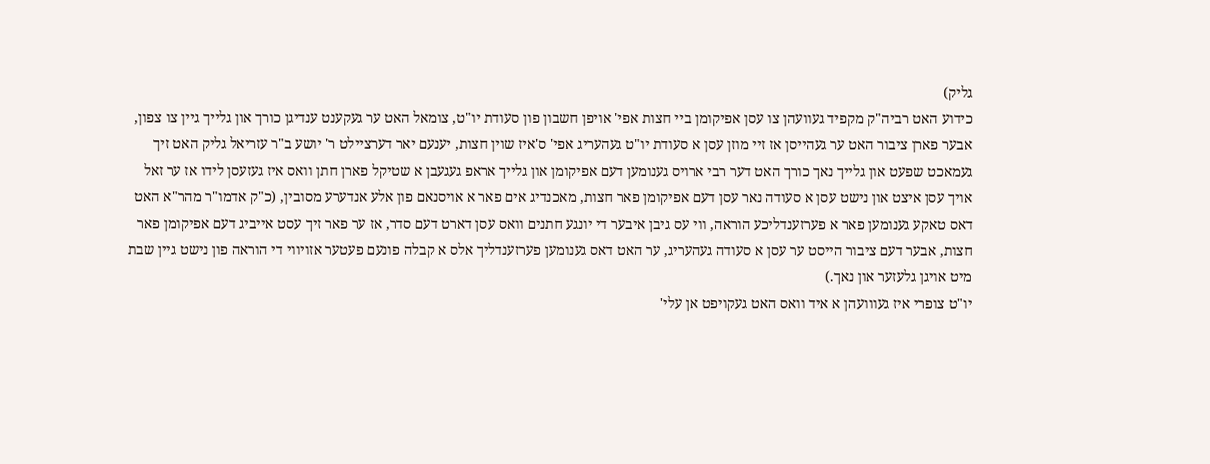גליק)
כידוע האט רביה"ק מקפיד געוועהן צו עסן אפיקומן ביי חצות אפי' אויפן חשבון פון סעודת יו"ט, צומאל האט ער געקענט ענדיגן כורך און גלייך גיין צו צפון, אבער פארן ציבור האט ער געהייסן אז זיי מוזן עסן א סעודת יו"ט געהעריג אפי' ס'איז שוין חצות, יענעם יאר דערציילט ר' יושע ב"ר עזריאל גליק האט זיך געמאכט שפעט און גלייך נאך כורך האט דער רבי ארויס גענומען דעם אפיקומן און גלייך אראפ געגעבן א שטיקל פארן חתן וואס איז געזעסן לידו אז ער זאל אויך עסן איצט און נישט עסן א סעודה נאר עסן דעם אפיקומן פאר חצות, מאכנדיג אים פאר א אויסנאם פון אלע אנדערע מסובין, (כ"ק אדמו"ר מהר"א האט דאס טאקע גענומען פאר א פערזענדליכע הוראה, ווי עס גיבן איבער די יונגע חתנים וואס עסן דארט דעם סדר, אז ער פאר זיך עסט אייביג דעם אפיקומן פאר חצות, אבער דעם ציבור הייסט ער עסן א סעודה געהעריג, ער האט דאס גענומען פערזענדליך אלס א קבלה פונעם פעטער אזויווי די הוראה פון נישט גיין שבת מיט אויגן גלעזער און נאך.)
יו"ט צופרי איז געווועהן א איד וואס האט געקויפט אן עלי'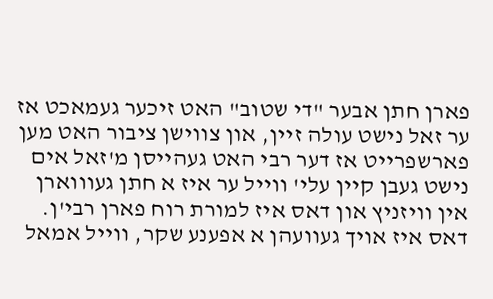פארן חתן אבער "די שטוב" האט זיכער געמאכט אז ער זאל נישט עולה זיין, און צווישן ציבור האט מען פארשפרייט אז דער רבי האט געהייסן מ'זאל אים נישט געבן קיין עלי' ווייל ער איז א חתן געוווארן אין וויזניץ און דאס איז למורת רוח פארן רבי'ן.
דאס איז אויך געוועהן א אפענע שקר, ווייל אמאל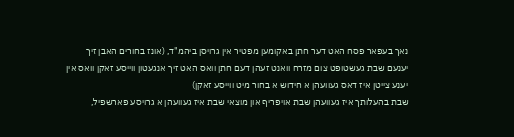נאך בעפאר פסח האט דער חתן באקומען מפטיר אין גרויסן ביהמ"ד, (אונז בחורים האבן זיך יענעם שבת געשטופט צום מזרח וואנט זעהן דעם חתן וואס האט זיך אנגעטון ווייסע זאקן וואס אין יענע צייטן איז דאס געוועהן א חידוש א בחור מיט ווייסע זאקן)
שבת בהעלותך איז געוועהן שבת אויפריף און מוצאי שבת איז געוועהן א גרויסע פארשפיל,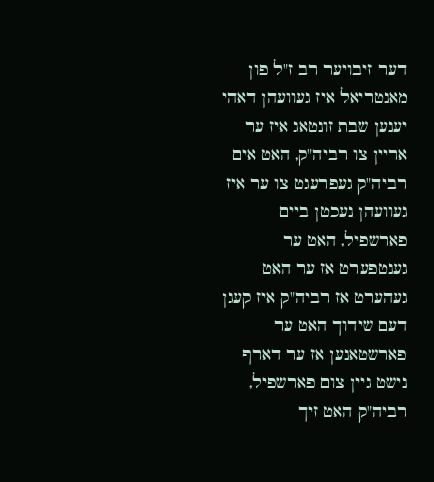דער זיבויער רב ז"ל פון מאנטריאל איז געוועהן דאהי יענען שבת זונטאג איז ער אריין צו רביה"ק, האט אים רביה"ק געפרעגט צו ער איז געוועהן נעכטן ביים פארשפיל, האט ער גענטפערט אז ער האט געהערט אז רביה"ק איז קעגן דעם שידוך האט ער פארשטאנען אז ער דארף נישט גיין צום פארשפיל, רביה"ק האט זיך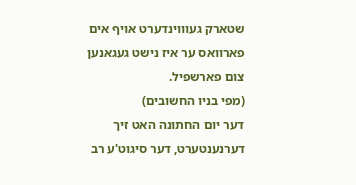שטארק געוווינדערט אויף אים פארוואס ער איז נישט געגאנען צום פארשפיל.
(מפי בניו החשובים)
דער יום החתונה האט זיך דערנענטערט, דער סיגוט'ע רב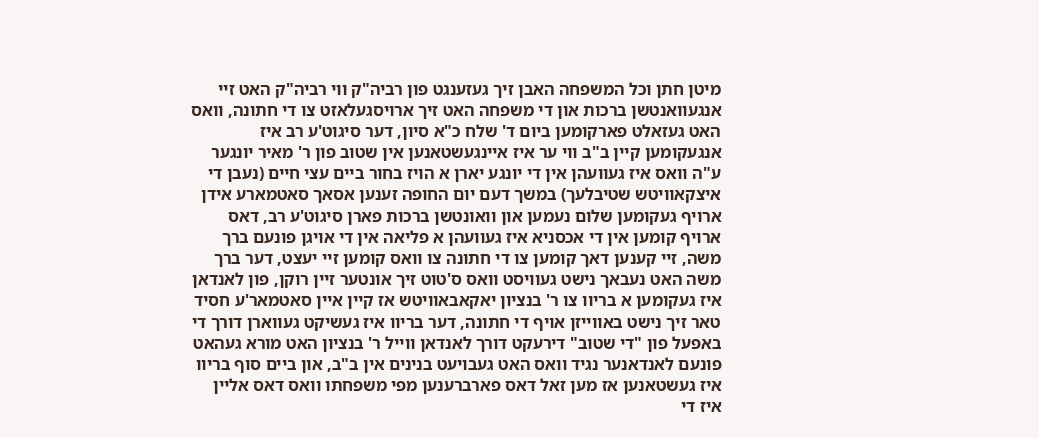מיטן חתן וכל המשפחה האבן זיך געזענגט פון רביה"ק ווי רביה"ק האט זיי אנגעוואנטשן ברכות און די משפחה האט זיך ארויסגעלאזט צו די חתונה, וואס האט געזאלט פארקומען ביום ד' שלח כ"א סיון, דער סיגוט'ע רב איז אנגעקומען קיין ב"ב ווי ער איז איינגעשטאנען אין שטוב פון ר' מאיר יונגער ע"ה וואס איז געוועהן אין די יונגע יארן א הויז בחור ביים עצי חיים (נעבן די איצקאוויטש שטיבלעך) במשך דעם יום החופה זענען אסאך סאטמארע אידן ארויף געקומען שלום נעמען און וואונטשן ברכות פארן סיגוט'ע רב, דאס ארויף קומען אין די אכסניא איז געוועהן א פליאה אין די אויגן פונעם ברך משה, זיי קענען דאך קומען צו די חתונה צו וואס קומען זיי יעצט, דער ברך משה האט נעבאך נישט געוויסט וואס ס'טוט זיך אונטער זיין רוקן, פון לאנדאן איז געקומען א בריוו צו ר' בנציון יאקאבאוויטש אז קיין איין סאטמאר'ע חסיד טאר זיך נישט באווייזן אויף די חתונה, דער בריוו איז געשיקט געווארן דורך די באפעל פון "די שטוב" דירעקט דורך לאנדאן ווייל ר' בנציון האט מורא געהאט פונעם לאנדאנער נגיד וואס האט געבויעט בנינים אין ב"ב, און ביים סוף בריוו איז געשטאנען אז מען זאל דאס פארברענען מפי משפחתו וואס דאס אליין איז די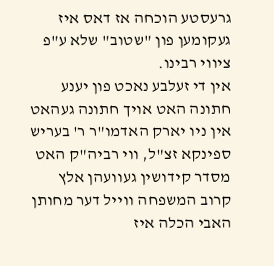גרעסטע הוכחה אז דאס איז געקומען פון "שטוב" שלא ע"פ ציווי רבינו.
אין די זעלבע נאכט פון יענע חתונה האט אויך חתונה געהאט אין ניו יארק האדמו"ר ר' בעריש ספינקא זצ"ל, ווי רביה"ק האט מסדר קידושין געוועהן אלץ קרוב המשפחה ווייל דער מחותן האבי הכלה איז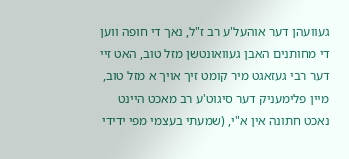געוועהן דער אוהעל'ע רב ז"ל, נאך די חופה ווען די מחותנים האבן געוואונטשן מזל טוב, האט זיי דער רבי געזאגט מיר קומט זיך אויך א מזל טוב, מיין פלימעניק דער סיגוט'ע רב מאכט היינט נאכט חתונה אין א"י, (שמעתי בעצמי מפי ידידי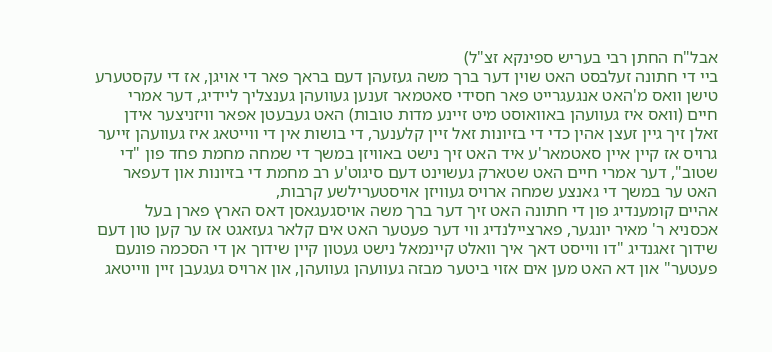אבל"ח החתן רבי בעריש ספינקא זצ"ל)
ביי די חתונה זעלבסט האט שוין דער ברך משה געזעהן דעם בראך פאר די אויגן, אז די עקסטערע טישן וואס מ'האט אנגעגרייט פאר חסידי סאטמאר זענען געוועהן גענצליך ליידיג, דער אמרי חיים (וואס איז געוועהן באוואוסט מיט זיינע מדות טובות) האט געבעטן אפאר וויזניצער אידן זאלן זיך גיין זעצן אהין כדי די בזיונות זאל זיין קלענער, די בושות אין די ווייטאג איז געוועהן זייער גרויס אז קיין איין סאטמאר'ע איד האט זיך נישט באוויזן במשך די שמחה מחמת פחד פון "די שטוב", דער אמרי חיים האט שטארק געשוינט דעם סיגוט'ע רב מחמת די בזיונות און דעפאר האט ער במשך די גאנצע שמחה ארויס געוויזן אויסטערילשע קרבות,
אהיים קומענדיג פון די חתונה האט זיך דער ברך משה אויסגעגאסן דאס הארץ פארן בעל אכסניא ר' מאיר יונגער, פארציילנדיג ווי דער פעטער האט אים קלאר געזאגט אז ער קען טון דעם שידוך זאגנדיג "דו ווייסט דאך איך וואלט קיינמאל נישט געטון קיין שידוך אן די הסכמה פונעם פעטער" און דא האט מען אים אזוי ביטער מבזה געוועהן געוועהן, און ארויס געגעבן זיין ווייטאג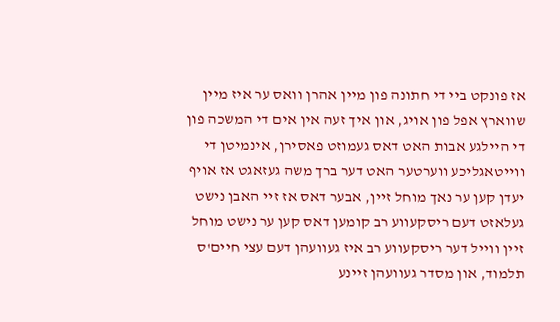אז פונקט ביי די חתונה פון מיין אהרן וואס ער איז מיין שווארץ אפל פון אויג, און איך זעה אין אים די המשכה פון די היילגע אבות האט דאס געמוזט פאסירן, אינמיטן די ווייטאגליכע ווערטער האט דער ברך משה געזאגט אז אויף יעדן קען ער נאך מוחל זיין, אבער דאס אז זיי האבן נישט געלאזט דעם ריסקעווע רב קומען דאס קען ער נישט מוחל זיין ווייל דער ריסקעווע רב איז געוועהן דעם עצי חיים'ס תלמוד, און מסדר געוועהן זיינע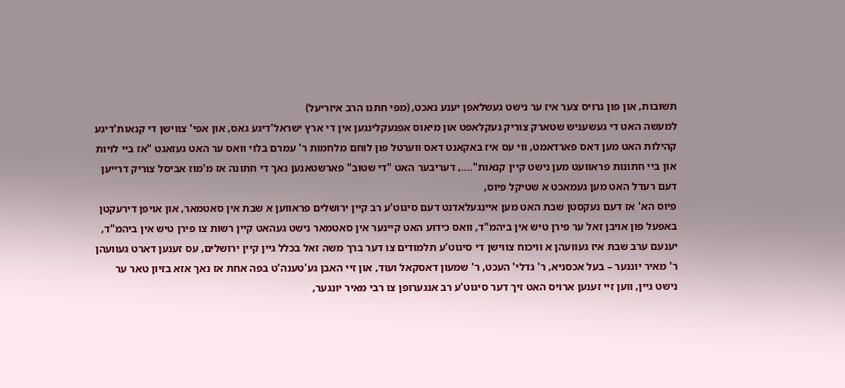תשובות, און פון גרויס צער איז ער נישט געשלאפן יענע נאכט, (מפי חתנו הרב איזריעל)
למעשה האט די געשעניש שטארק צוריק געקלאפט און מיאוס אפגעקלינגען אין די ארץ ישראל'דיגע גאס, און אפי' צווישן די קנאות'דיגע קהילות האט מען דאס פארדאמט, ווי עס איז באקאנט דאס ווערטל פון לוחם מלחמות ר' עמרם בלוי וואס ער האט געזאגט "אז ביי לויות און ביי חתונות פראוועט מען נישט קיין קנאות"...., דעריבער האט "די שטוב" פארשטאנען נאך די חתונה אז מ'מוז אביסל צוריק דרייען דעם רעדל האט מען געמאכט א שטיקל פיוס,
פיוס הא' אז דעם נעקסטן שבת האט מען איינגעלאדנט דעם סיגוט'ע רב קיין ירושלים פראווען א שבת אין סאטמאר, און אויפן דירעקטן באפעל פון אויבן זאל ער פירן טיש אין ביהמ"ד, וואס כידוע האט קיינער אין סאטמאר נישט געהאט קיין רשות צו פירן טיש אין ביהמ"ד,
יענעם ערב שבת איז געוועהן א וויכוח צווישן די סיגוט'ע תלמודים צו דער ברך משה זאל בכלל גיין קיין ירושלים, עס זענען דארט געוועהן ר' מאיר יונגער – בעל אכסניא, ר' גדלי' העכט, ר' שמעון דאסקאל ועוד, און זיי האבן גע'טענה'ט בפה אחת אז נאך אזא בזיון טאר ער נישט גיין, ווען זיי זענען ארויס האט זיך דער סיגוט'ע רב אנגערופן צו רבי מאיר יונגער,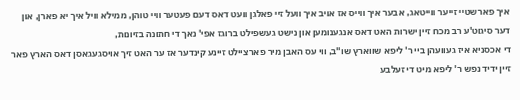איך פארשטיי זייער ווייטאג, אבער איך ווייס אז אויב איך וועל זיי פאלגן וועט דאס דעם פעטער וויי טוהן, ממילא וויל איך יא פארן, און דער סיגוט'ע רב מכח זיין ישרות האט דאס אנגענומען און נישט געשפילט ברוגז אפי' נאך די חתונה בזיונות,
די אכסניא איז געוועהן ביי ר' ליפא שווארץ שו"ב, ווי עס האבן מיר פארציילט זיינע קינדער אז ער האט זיך אויסגעגאסן דאס הארץ פאר זיין ידיד נפש ר' ליפא מיט די זעלבע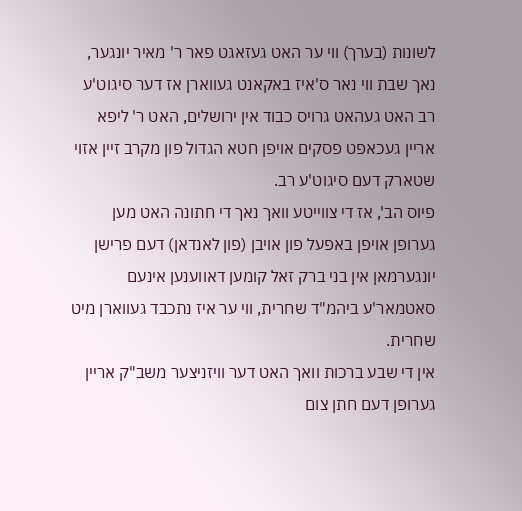לשונות (בערך) ווי ער האט געזאגט פאר ר' מאיר יונגער,
נאך שבת ווי נאר ס'איז באקאנט געווארן אז דער סיגוט'ע רב האט געהאט גרויס כבוד אין ירושלים, האט ר' ליפא אריין געכאפט פסקים אויפן חטא הגדול פון מקרב זיין אזוי שטארק דעם סיגוט'ע רב.
פיוס הב', אז די צווייטע וואך נאך די חתונה האט מען גערופן אויפן באפעל פון אויבן (פון לאנדאן) דעם פרישן יונגערמאן אין בני ברק זאל קומען דאווענען אינעם סאטמאר'ע ביהמ"ד שחרית, ווי ער איז נתכבד געווארן מיט שחרית.
אין די שבע ברכות וואך האט דער וויזניצער משב"ק אריין גערופן דעם חתן צום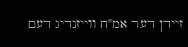זיידן דער אמ"ח ווייזנדיג דעם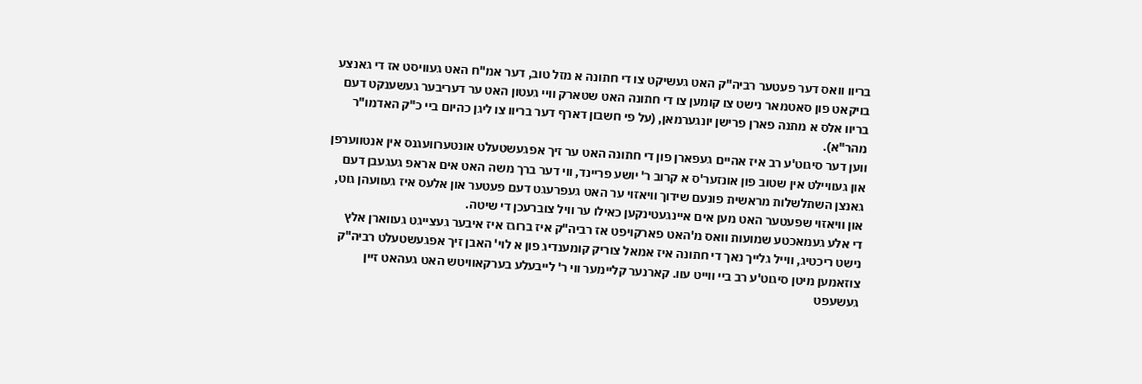בריוו וואס דער פעטער רביה"ק האט געשיקט צו די חתונה א מזל טוב, דער אמ"ח האט געוויסט אז די גאנצע בויקאט פון סאטמאר נישט צו קומען צו די חתונה האט שטארק וויי געטון האט ער דעריבער געשענקט דעם בריוו אלס א מתנה פארן פרישן יונגערמאן, (על פי חשבון דארף דער בריוו צו ליגן כהיום ביי כ"ק האדמו"ר מהר"א).
ווען דער סיגוט'ע רב איז אהיים געפארן פון די חתונה האט ער זיך אפגעשטעלט אונטערוועגנס אין אנטווערפן און געוויילט אין שטוב פון אונזער'ס א קרוב ר' יושע פריינד, ווי דער ברך משה האט אים אראפ געגעבן דעם גאנצן השתלשלות מראשית פונעם שידוך וויאזוי ער האט געפרעגט דעם פעטער און אלעס איז געוועהן גוט, און וויאזוי שפעטער האט מען אים איינגעטינקען כאילו ער וויל צוברעכן די שיטה.
די אלע געמאכטע שמועות וואס מ'האט פארקויפט אז רביה"ק איז ברוגז איז איבער געצייגט געווארן אלץ נישט ריכטיג, ווייל גלייך נאך די חתונה איז אמאל צוריק קומענדיג פון א לוי' האבן זיך אפגעשטעלט רביה"ק צוזאמען מיטן סיגוט'ע רב ביי ווייט עוו. קארנער קליימער ווי ר' לייבעלע בערקאוויטש האט געהאט זיין געשעפט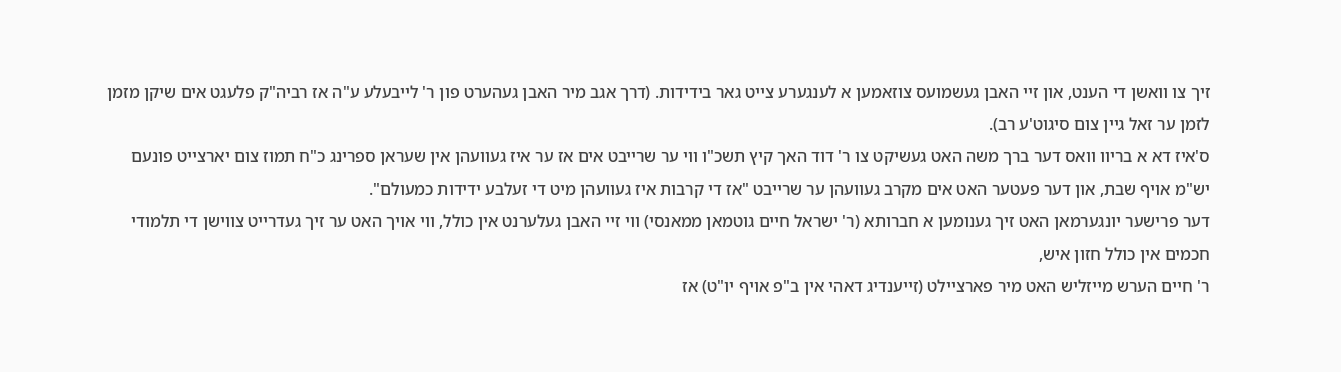זיך צו וואשן די הענט, און זיי האבן געשמועס צוזאמען א לענגערע צייט גאר בידידות. (דרך אגב מיר האבן געהערט פון ר' לייבעלע ע"ה אז רביה"ק פלעגט אים שיקן מזמן לזמן ער זאל גיין צום סיגוט'ע רב).
ס'איז דא א בריוו וואס דער ברך משה האט געשיקט צו ר' דוד האך קיץ תשכ"ו ווי ער שרייבט אים אז ער איז געוועהן אין שעראן ספרינג כ"ח תמוז צום יארצייט פונעם יש"מ אויף שבת, און דער פעטער האט אים מקרב געוועהן ער שרייבט "אז די קרבות איז געוועהן מיט די זעלבע ידידות כמעולם".
דער פרישער יונגערמאן האט זיך גענומען א חברותא (ר' ישראל חיים גוטמאן ממאנסי) ווי זיי האבן געלערנט אין כולל, ווי אויך האט ער זיך געדרייט צווישן די תלמודי חכמים אין כולל חזון איש,
ר' חיים הערש מייזליש האט מיר פארציילט (זייענדיג דאהי אין ב"פ אויף יו"ט) אז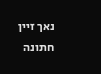נאך זיין חתונה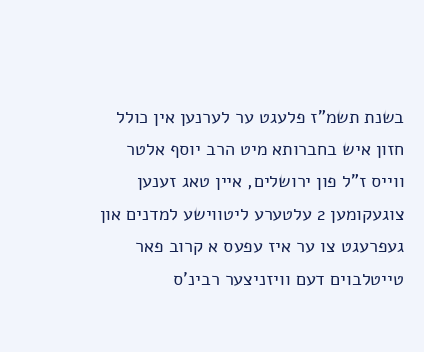בשנת תשמ"ז פלעגט ער לערנען אין כולל חזון איש בחברותא מיט הרב יוסף אלטר ווייס ז"ל פון ירושלים, איין טאג זענען צוגעקומען 2 עלטערע ליטווישע למדנים און געפרעגט צו ער איז עפעס א קרוב פאר טייטלבוים דעם וויזניצער רבינ'ס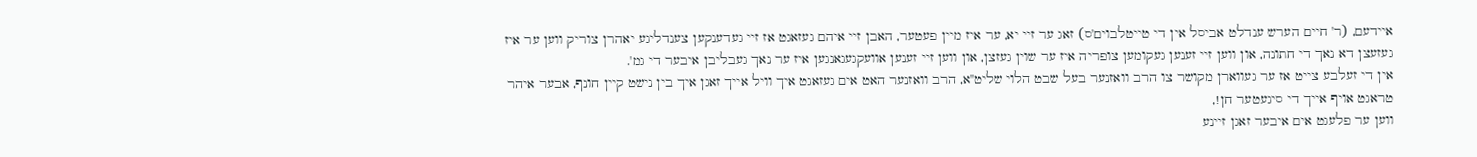איידעם, (ר' חיים הערש ענדלט אביסל אין די טייטלבוים'ס) זאג ער זיי יא, ער איז מיין פעטער, האבן זיי איהם געזאגט אז זיי געדענקען צענדליגע יאהרן צוריק ווען ער איז געזעצן דא נאך די חתונה, און ווען זיי זענען געקומען צופריה איז ער שוין געזצן, און ווען זיי זענען אוועקגעגאנגען איז ער נאך געבליבן איבער די גמ'.
אין די זעלבע צייט אז ער געווארן מקושר צו הרב וואזנער בעל שבט הלוי שליט"א, הרב וואזנער האט אים געזאגט איך וויל אייך זאגן איך בין נישט קיין חונף, אבער איהר טראגט אויף אייך די סיגעטער חן!,
ווען ער פלעגט אים איבער זאגן זיינע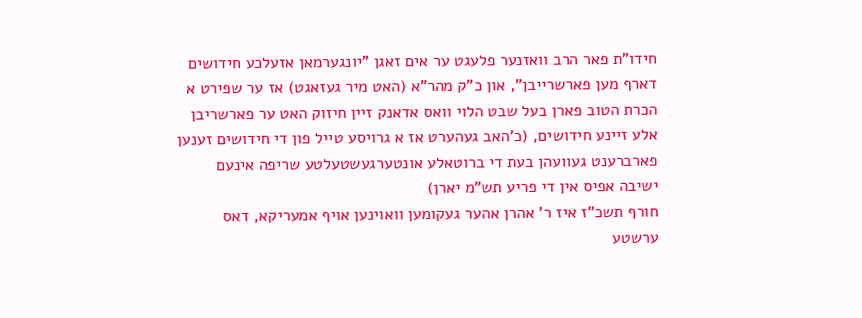חידו"ת פאר הרב וואזנער פלעגט ער אים זאגן "יונגערמאן אזעלכע חידושים דארף מען פארשרייבן", און כ"ק מהר"א (האט מיר געזאגט) אז ער שפירט א הכרת הטוב פארן בעל שבט הלוי וואס אדאנק זיין חיזוק האט ער פארשריבן אלע זיינע חידושים, (כ'האב געהערט אז א גרויסע טייל פון די חידושים זענען פארברענט געוועהן בעת די ברוטאלע אונטערגעשטעלטע שריפה אינעם ישיבה אפיס אין די פריע תש"מ יארן)
חורף תשכ"ז איז ר' אהרן אהער געקומען וואוינען אויף אמעריקא, דאס ערשטע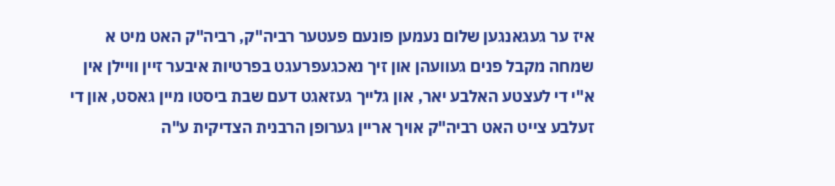איז ער געגאנגען שלום נעמען פונעם פעטער רביה"ק, רביה"ק האט מיט א שמחה מקבל פנים געוועהן און זיך נאכגעפרעגט בפרטיות איבער זיין וויילן אין א"י די לעצטע האלבע יאר, און גלייך געזאגט דעם שבת ביסטו מיין גאסט, און די זעלבע צייט האט רביה"ק אויך אריין גערופן הרבנית הצדיקית ע"ה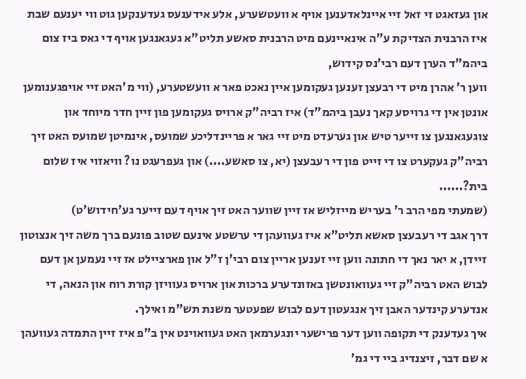און געזאגט זי זאל זיי איינלאדענען אויף א וועטשערע, אלע אידענעס געדענקען גוט ווי יענעם שבת איז הרבנית הצדיקת ע"ה אינאיינעם מיט הרבנית סאשע תליט"א געגאנגען אויף די גאס ביז צום ביהמ"ד הערן דעם רבי'נס קידוש,
ווען ר' אהרן מיט די רבעצן זענען געקומען איין נאכט פאר א וועשטערע, (ווי מ'האט זיי אויפגענומען אונטן אין די גרויסע קאך נעבן ביהמ"ד) איז רביה"ק ארויס געקומען פון זיין חדר מיוחד און צוגעגאנגען צו זייער טיש און גערעדט מיט זיי גאר א פריינדליכע שמועס, אינמיטן שמועס האט זיך רביה"ק געקערט צו די זייט פון די רעבעצן (יא, צו סאשע....) און געפרעגט נו? וויאזוי איז שלום בית?......
(שמעתי מפי הרב ר' בעריש מייזליש אז זיין שווער האט זיך אויף דעם זייער גע'חידוש'ט)
דרך אגב די רעבעצן סאשא תליט"א איז געוועהן די ערשטע אינעם שטוב פונעם ברך משה זיך אנצוטון זיידן, א יאר נאך די חתונה ווען זיי זענען אריין צום רבי'ן ז"ל און פארציילט אז זיי נעמען אן דעם לבוש האט רביה"ק זיי געוואונטשן באזונדערע ברכות און ארויס געוויזן קורת רוח און הנאה, די אנדערע קינדער האבן זיך אנגעטון דעם לבוש שפעטער משנת תש"מ ואילך.
איך געדענק די תקופה ווען דער פרישער יונגערמאן האט געוואוינט אין ב"פ איז זיין התמדה געוועהן א שם דבר, זיצנדיג ביי די גמ'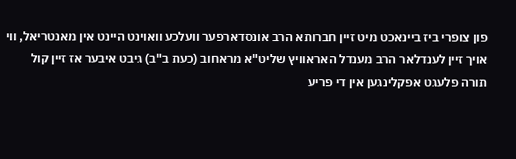פון צופרי ביז ביינאכט מיט זיין חברותא הרב אונסדארפער וועלכע וואוינט היינט אין מאנטריאל, ווי אויך זיין לענדלאר הרב מענדל האראוויץ שליט"א מראחוב (כעת ב"ב) גיבט איבער אז זיין קול תורה פלעגט אפקלינגען אין די פריע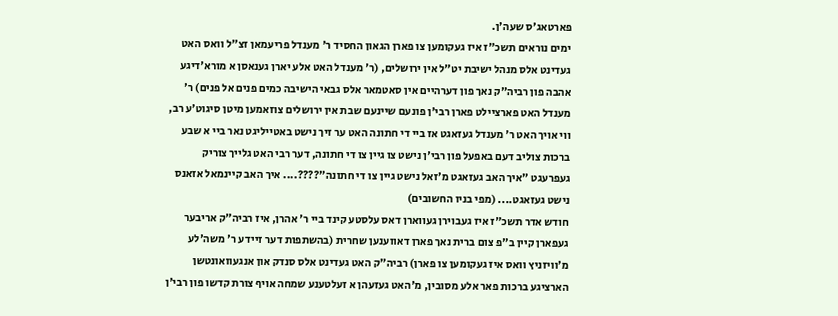פארטאג'ס שעה'ן.
ימים נוראים תשכ"ז איז געקומען צו פארן הגאון החסיד ר' מענדל פריעמאן זצ"ל וואס האט געדינט אלס מנהל ישיבת יט"ל אין ירושלים, (ר' מענדל האט אלע יארן גענאסן א מורא'דיגע אהבה פון רביה"ק נאך פון דערהיים אין סאטמאר אלס גבאי הישיבה כמים פנים אל פנים) ר' מענדל האט פארציילט פארן רבי'ן פונעם שיינעם שבת אין ירושלים צוזאמען מיטן סיגוט'ע רב, ווי אויך האט ר' מענדל געזאגט אז ביי די חתונה האט ער זיך נישט באטייליגט נאר ביי א שבע ברכות צוליב דעם באפעל פון רבי'ן נישט צו גיין צו די חתונה, דער רבי האט גלייך צוריק געפרעגט "איך האב געזאגט מ'זאל נישט גיין צו די חתונה"????.... איך האב קיינמאל אזאנס נישט געזאגט.... (מפי בניו החשובים)
חודש אדר תשכ"ז איז געבוירן געווארן דאס עלסטע קינד ביי ר' אהרן, איז רביה"ק אריבער געפארן קיין ב"פ צום ברית נאך פארן דאווענען שחרית (בהשתפות דער זיידע ר' משה'לע מ'וויזניץ וואס איז געקומען צו פארן) רביה"ק האט געדינט אלס סנדק און אנגעוואונטשן הארציגע ברכות פאר אלע מסובין, מ'האט געזעהן א זעלטענע שמחה אויף צורת קדשו פון רבי'ן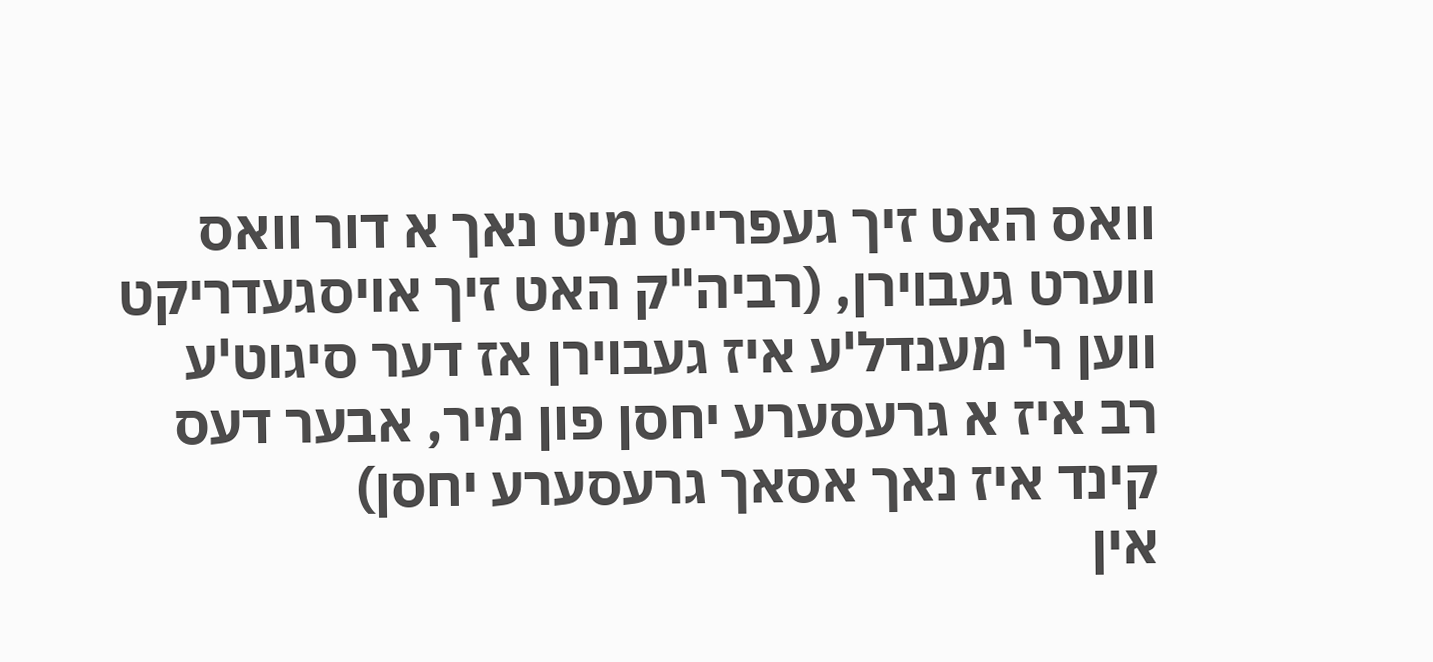וואס האט זיך געפרייט מיט נאך א דור וואס ווערט געבוירן, (רביה"ק האט זיך אויסגעדריקט ווען ר' מענדל'ע איז געבוירן אז דער סיגוט'ע רב איז א גרעסערע יחסן פון מיר, אבער דעס קינד איז נאך אסאך גרעסערע יחסן)
אין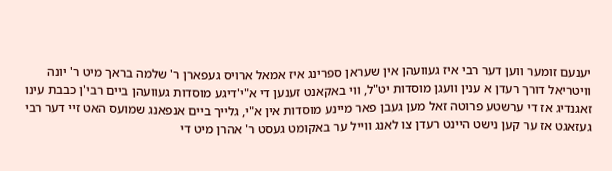יענעם זומער ווען דער רבי איז געוועהן אין שעראן ספרינג איז אמאל ארויס געפארן ר' שלמה בראך מיט ר' יונה וויטריאל דורך רעדן א ענין וועגן מוסדות יט"ל, ווי באקאנט זענען די א"י'דיגע מוסדות געוועהן ביים רבי'ן כבבת עינו זאגנדיג אז די ערשטע פרוטה זאל מען געבן פאר מיינע מוסדות אין א"י, גלייך ביים אנפאנג שמועס האט זיי דער רבי געזאגט אז ער קען נישט היינט רעדן צו לאנג ווייל ער באקומט געסט ר' אהרן מיט די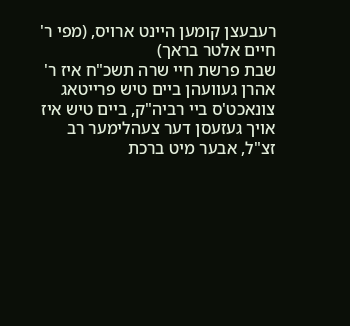רעבעצן קומען היינט ארויס, (מפי ר' חיים אלטר בראך)
שבת פרשת חיי שרה תשכ"ח איז ר' אהרן געוועהן ביים טיש פרייטאג צונאכט'ס ביי רביה"ק, ביים טיש איז אויך געזעסן דער צעהלימער רב זצ"ל, אבער מיט ברכת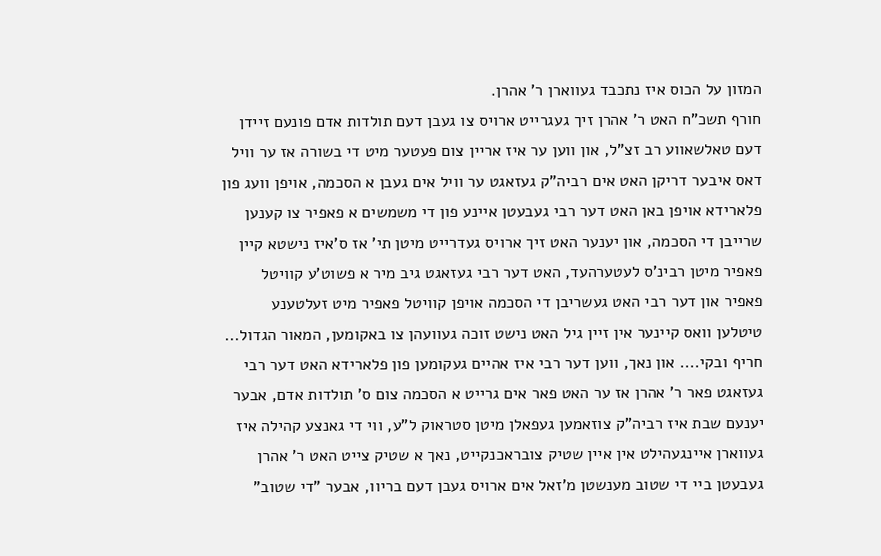המזון על הכוס איז נתכבד געווארן ר' אהרן.
חורף תשכ"ח האט ר' אהרן זיך געגרייט ארויס צו געבן דעם תולדות אדם פונעם זיידן דעם טאלשאווע רב זצ"ל, און ווען ער איז אריין צום פעטער מיט די בשורה אז ער וויל דאס איבער דריקן האט אים רביה"ק געזאגט ער וויל אים געבן א הסכמה, אויפן וועג פון פלארידא אויפן באן האט דער רבי געבעטן איינע פון די משמשים א פאפיר צו קענען שרייבן די הסכמה, און יענער האט זיך ארויס געדרייט מיטן תי' אז ס'איז נישטא קיין פאפיר מיטן רבינ'ס לעטערהעד, האט דער רבי געזאגט גיב מיר א פשוט'ע קוויטל פאפיר און דער רבי האט געשריבן די הסכמה אויפן קוויטל פאפיר מיט זעלטענע טיטלען וואס קיינער אין זיין גיל האט נישט זוכה געוועהן צו באקומען, המאור הגדול... חריף ובקי.... און נאך, ווען דער רבי איז אהיים געקומען פון פלארידא האט דער רבי געזאגט פאר ר' אהרן אז ער האט פאר אים גרייט א הסכמה צום ס' תולדות אדם, אבער יענעם שבת איז רביה"ק צוזאמען געפאלן מיטן סטראוק ל"ע, ווי די גאנצע קהילה איז געווארן איינגעהילט אין איין שטיק צובראכנקייט, נאך א שטיק צייט האט ר' אהרן געבעטן ביי די שטוב מענשטן מ'זאל אים ארויס געבן דעם בריוו, אבער "די שטוב"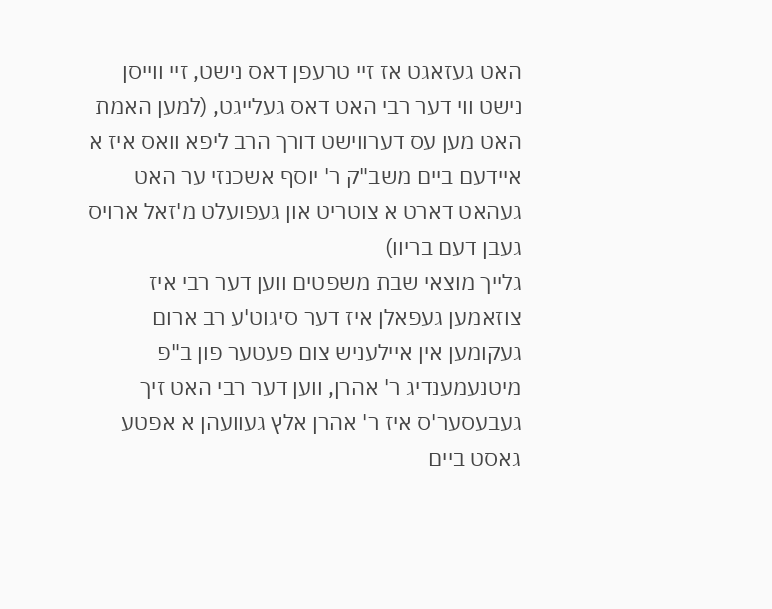האט געזאגט אז זיי טרעפן דאס נישט, זיי ווייסן נישט ווי דער רבי האט דאס געלייגט, (למען האמת האט מען עס דערווישט דורך הרב ליפא וואס איז א איידעם ביים משב"ק ר' יוסף אשכנזי ער האט געהאט דארט א צוטריט און געפועלט מ'זאל ארויס געבן דעם בריוו)
גלייך מוצאי שבת משפטים ווען דער רבי איז צוזאמען געפאלן איז דער סיגוט'ע רב ארום געקומען אין איילעניש צום פעטער פון ב"פ מיטנעמענדיג ר' אהרן, ווען דער רבי האט זיך געבעסער'ס איז ר' אהרן אלץ געוועהן א אפטע גאסט ביים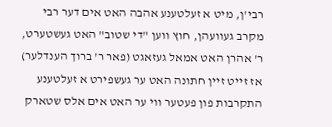רבי'ן, מיט א זעלטענע אהבה האט אים דער רבי מקרב געוועהן, חוץ ווען "די שטוב" האט געשטערט, ר' אהרן האט אמאל געזאגט (פאר ר' ברוך הענדלער) אז זייט זיין חתונה האט ער געשפירט א זעלטענע התקרבות פון פעטער ווי ער האט אים אלס שטארק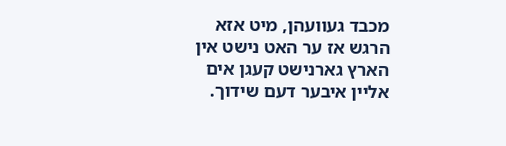מכבד געוועהן, מיט אזא הרגש אז ער האט נישט אין הארץ גארנישט קעגן אים אליין איבער דעם שידוך.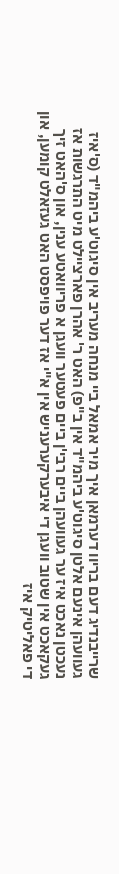שרייבנדיג דעם בריוו דערמאן איך מיר אמאל ביי מנחה מעריב אין סיגוט'ע ביהמ"ד (ס'איז געוועהן אינעם אלטן סיגוט'ע ביהמ"ד אין ב"פ) האט ר' אהרן פארציילט מיט התרגשות אז נעכטן נאכט איז ער געוועהן ביים רבי'ן ביים פעטער וועגן א פריוואטע ענין, און ס'האט זיך געקאכט אין שטוב וועגן די איבערקערעניש אין א"י אז דער פויפסט האט געזאלט קומען, און די פאליטיק איז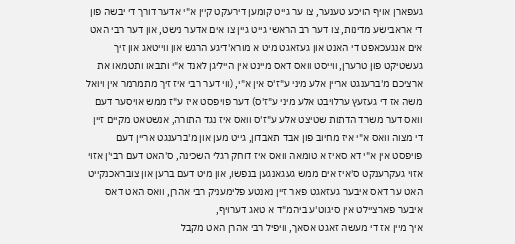געפארן אויף הויכע טענער, צו ער גייט קומען דירעקט קיין א"י אדער דורך די יבשה פון די אראבישע מדינות, צו דער רב הראשי גייט גיין צו אים אדער נישט, און דער רבי האט אים אנגעכאפט די האנט און געזאגט מיט א מורא'דיגע הרגש און ווייטאג און זיך געשטיקט פון טרערן, ווייסט וואס דאס מיינט אין הייליגן לאנד א"י ותבאו ותטמאו את ארציכם מ'ברענגט אריין אלע מיני ע"ז'ס אין א"י, (ווי דער רבי איז זיך מתמרמר אין ויואל משה אז די געזעץ ערלויבט אלע מיני ע"ז'ס) דער פויפסט איז ע"ז ממש אויסער דעם וואס דער משרד הדתות שטיצט אלע ע"ז'ס וואס איז נגד התורה, אנשטאט מקיים זיין די מצוה וואס א"י איז מחיוב פון אבד תאבדון, גייט מען און מ'ברענגט אריין דעם פויפסט אין א"י דא סאיז א טומאה וואס איז דוחק רגלי השכינה, ס'האט דעם רבי'ן אזוי אזוי געקרענקט ס'איז אים ממש געגאנגען בנפשו, און מיט דעם ברען און צובראכנקייט האט ער דאס איבער געזאגט פאר זיין נאנטע פלימעניק רבי אהרן, וואס האט דאס איבער פארציילט אין סיגוט'ע ביהמ"ד א טאג דערויף,
איך מיין אז די מעשה זאגט אסאך, וויפיל רבי אהרן האט מקבל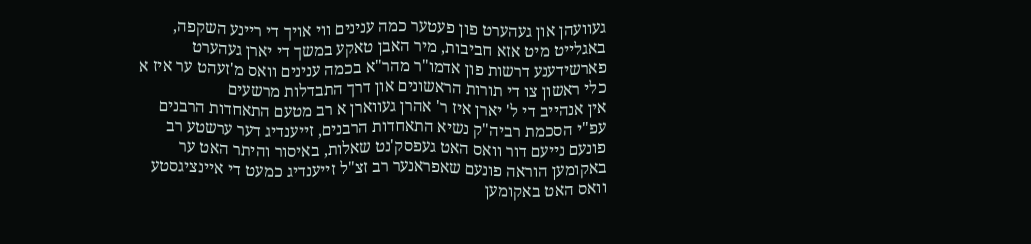געוועהן און געהערט פון פעטער כמה ענינים ווי אויך די ריינע השקפה, באגלייט מיט אזא חביבות, מיר האבן טאקע במשך די יארן געהערט פארשידענע דרשות פון אדמו"ר מהר"א בכמה ענינים וואס מ'זעהט ער איז א כלי ראשון צו די תורות הראשונים און דרך התבדלות מרשעים
אין אנהייב די ל' יארן איז ר' אהרן געווארן א רב מטעם התאחדות הרבנים עפ"י הסכמת רביה"ק נשיא התאחדות הרבנים, זייענדיג דער ערשטע רב פונעם נייעם דור וואס האט געפסק'נט שאלות, באיסור והיתר האט ער באקומען הוראה פונעם שאפראנער רב זצ"ל זייענדיג כמעט די איינציגסטע וואס האט באקומען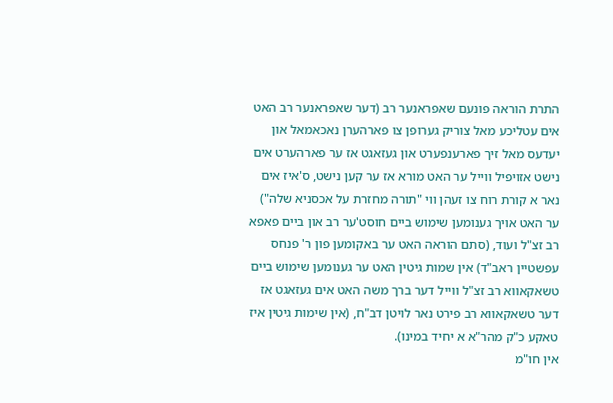התרת הוראה פונעם שאפראנער רב (דער שאפראנער רב האט אים עטליכע מאל צוריק גערופן צו פארהערן נאכאמאל און יעדעס מאל זיך פארענפערט און געזאגט אז ער פארהערט אים נישט אזויפיל ווייל ער האט מורא אז ער קען נישט, ס'איז אים נאר א קורת רוח צו זעהן ווי "תורה מחזרת על אכסניא שלה")
ער האט אויך גענומען שימוש ביים חוסט'ער רב און ביים פאפא רב זצ"ל ועוד, (סתם הוראה האט ער באקומען פון ר' פנחס עפשטיין ראב"ד) אין שמות גיטין האט ער גענומען שימוש ביים טשאקאווא רב זצ"ל ווייל דער ברך משה האט אים געזאגט אז דער טשאקאווא רב פירט נאר לויטן דב"ח, (אין שימות גיטין איז טאקע כ"ק מהר"א א יחיד במינו).
אין חו"מ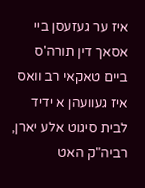איז ער געזעסן ביי אסאך דין תורה'ס ביים טאקאי רב וואס איז געוועהן א ידיד לבית סיגוט אלע יארן, רביה"ק האט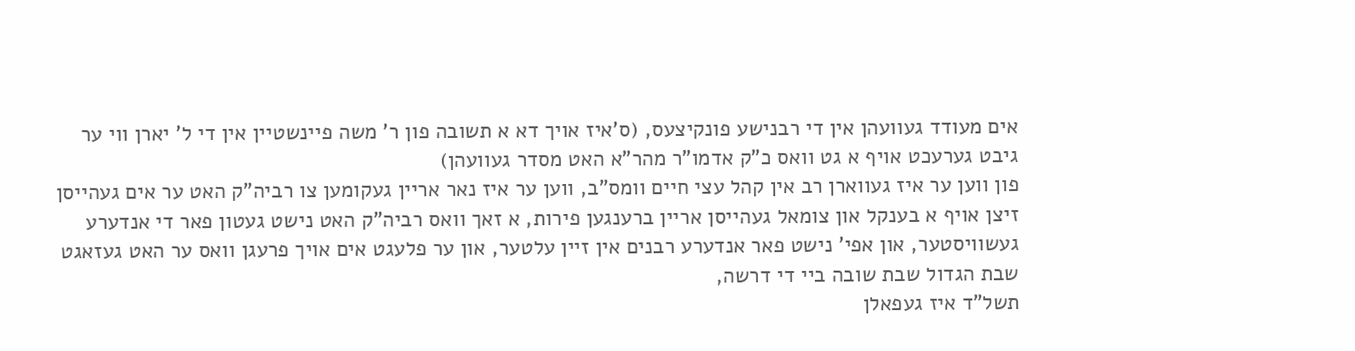אים מעודד געוועהן אין די רבנישע פונקיצעס, (ס'איז אויך דא א תשובה פון ר' משה פיינשטיין אין די ל' יארן ווי ער גיבט גערעכט אויף א גט וואס כ"ק אדמו"ר מהר"א האט מסדר געוועהן)
פון ווען ער איז געווארן רב אין קהל עצי חיים וומס"ב, ווען ער איז נאר אריין געקומען צו רביה"ק האט ער אים געהייסן זיצן אויף א בענקל און צומאל געהייסן אריין ברענגען פירות, א זאך וואס רביה"ק האט נישט געטון פאר די אנדערע געשוויסטער, און אפי' נישט פאר אנדערע רבנים אין זיין עלטער, און ער פלעגט אים אויך פרעגן וואס ער האט געזאגט שבת הגדול שבת שובה ביי די דרשה,
תשל"ד איז געפאלן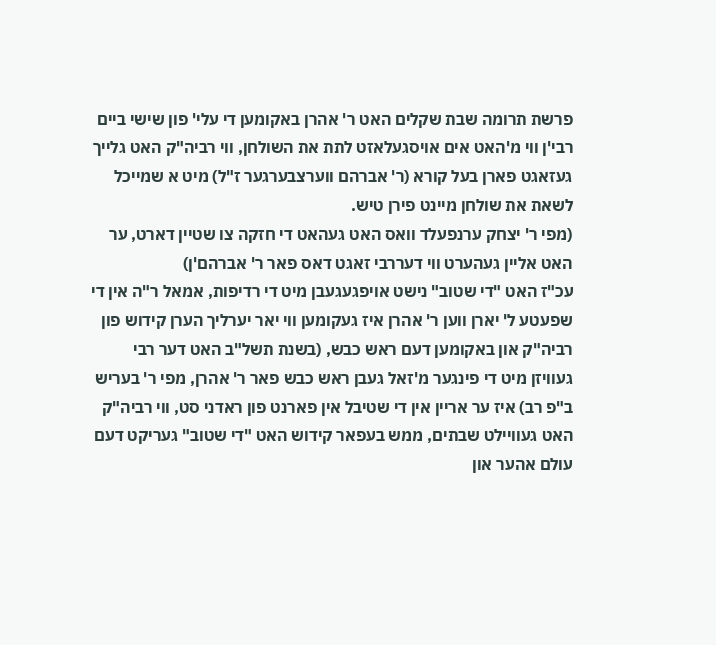פרשת תרומה שבת שקלים האט ר' אהרן באקומען די עלי' פון שישי ביים רבי'ן ווי מ'האט אים אויסגעלאזט לתת את השולחן, ווי רביה"ק האט גלייך געזאגט פארן בעל קורא (ר' אברהם ווערצבערגער ז"ל) מיט א שמייכל לשאת את שולחן מיינט פירן טיש.
(מפי ר' יצחק ערנפעלד וואס האט געהאט די חזקה צו שטיין דארט, ער האט אליין געהערט ווי דעררבי זאגט דאס פאר ר' אברהם'ן)
עכ"ז האט "די שטוב" נישט אויפגעגעבן מיט די רדיפות, אמאל ר"ה אין די שפעטע ל' יארן ווען ר' אהרן איז געקומען ווי יאר יערליך הערן קידוש פון רביה"ק און באקומען דעם ראש כבש, (בשנת תשל"ב האט דער רבי געוויזן מיט די פינגער מ'זאל געבן ראש כבש פאר ר' אהרן, מפי ר' בעריש ב"פ רב) איז ער אריין אין די שטיבל אין פארנט פון ראדני סט, ווי רביה"ק האט געוויילט שבתים, ממש בעפאר קידוש האט "די שטוב" געריקט דעם עולם אהער און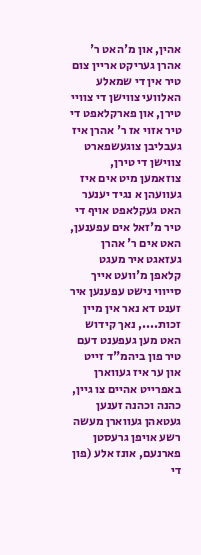אהין, און מ'האט ר' אהרן געריקט אריין צום טיר אין די שמאלע האלוועי צווישן די צוויי טירן, און פארקלאפט די טיר אזוי אז ר' אהרן איז געבליבן צוגעשפארט צווישן די טירן, צוזאמען מיט אים איז געוועהן א נגיד יענער האט געקלאפט אויף די טיר מ'זאל אים עפענען, האט אים ר' אהרן געזאגט איר מעגט קלאפן מ'וועט אייך סייווי נישט עפענען איר זענט דא נאר אין מיין זכות...., נאך קידוש האט מען געפענט דעם טיר פון ביהמ"ד זייט און ער איז געווארן באפרייט אהיים צו גיין, כהנה וכהנה זענען געטאהן געווארן מעשה רשע אויפן גרעסטן פארנעם, אונז אלע (פון די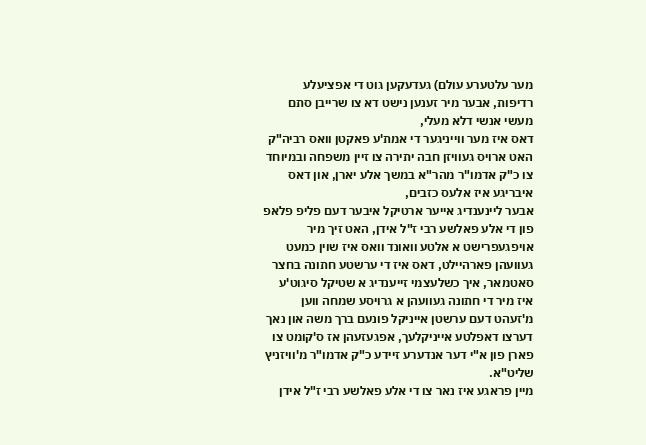מער עלטערע עולם) געדעקען גוט די אפציעלע רדיפות, אבער מיר זענען נישט דא צו שרייבן סתם מעשי אנשי דלא מעלי,
דאס איז מער ווייניגער די אמת'ע פאקטן וואס רביה"ק האט ארויס געוויזן חבה יתירה צו זיין משפחה ובמיוחד צו כ"ק אדמו"ר מהר"א במשך אלע יארן, און דאס איבריגע איז אלעס כזבים,
אבער ליינענדיג אייער ארטיקל איבער דעם פליפ פלאפ פון די אלע פאלשע רבי ז"ל אידן, האט זיך מיר אויפגעפרישט א אלטע וואונד וואס איז שוין כמעט געוועהן פארהיילט, דאס איז די ערשטע חתונה בחצר סאטמאר, איך כשלעצמי זייענדיג א שטיקל סיגוט'ע איז מיר די חתונה געוועהן א גרויסע שמחה ווען מ'זעהט דעם ערשטן אייניקל פונעם ברך משה און נאך דערצו דאפלטע אייניקלעך, אפגעזעהן אז ס'קומט צו פארן פון א"י דער אנדערע זיידע כ"ק אדמו"ר מ'וויזניץ שליט"א.
מיין פראגע איז נאר צו די אלע פאלשע רבי ז"ל אידן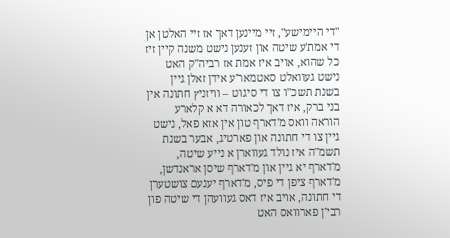"די היימישע", זיי מיינען דאך אז זיי האלטן אן די אמת'ע שיטה און זענען נישט משנה קיין זיז כל שהוא, אויב איז אמת אז רביה"ק האט נישט געוואלט סאטמאר'ע אידן זאלן גיין בשנת תשכ"ו צו די סיגוט – וויזניץ חתונה אין בני ברק, איז דאך לכאורה דא א קלארע הוראה וואס מ'דארף טון אין אזא פאל, נישט גיין צו די חתונה און פארטיג, אבער בשנת תשמ"ה איז נולד געווארן א נייע שיטה, מ'דארף יא גיין און מ'דארף שיסן אראנדשן, מ'דארף ציפן די פיס, מ'דארף יענעם צושטערן די חתונה, אויב איז דאס געוועהן די שיטה פון רבי'ן פארוואס האט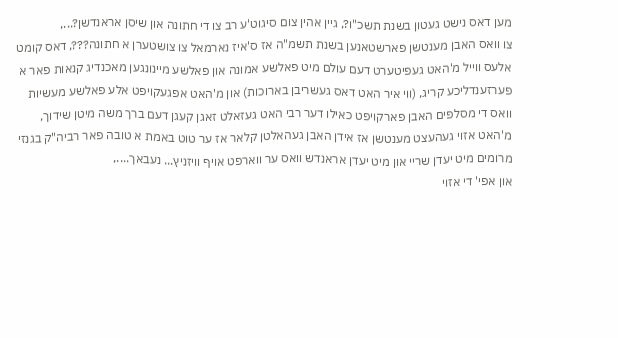מען דאס נישט געטון בשנת תשכ"ו?, גיין אהין צום סיגוט'ע רב צו די חתונה און שיסן אראנדשן?...,
צו וואס האבן מענטשן פארשטאנען בשנת תשמ"ה אז ס'איז נארמאל צו צושטערן א חתונה???, דאס קומט אלעס ווייל מ'האט געפיטערט דעם עולם מיט פאלשע אמונה און פאלשע מיינונגען מאכנדיג קנאות פאר א פערזענדליכע קריג, (ווי איר האט דאס געשריבן בארוכות) און מ'האט אפגעקויפט אלע פאלשע מעשיות וואס די מסלפים האבן פארקויפט כאילו דער רבי האט געזאלט זאגן קעגן דעם ברך משה מיטן שידוך, מ'האט אזוי געהעצט מענטשן אז אידן האבן געהאלטן קלאר אז ער טוט באמת א טובה פאר רביה"ק בגנזי מרומים מיט יעדן שריי און מיט יעדן אראנדש וואס ער ווארפט אויף וויזניץ... נעבאך....,
און אפי' די אזוי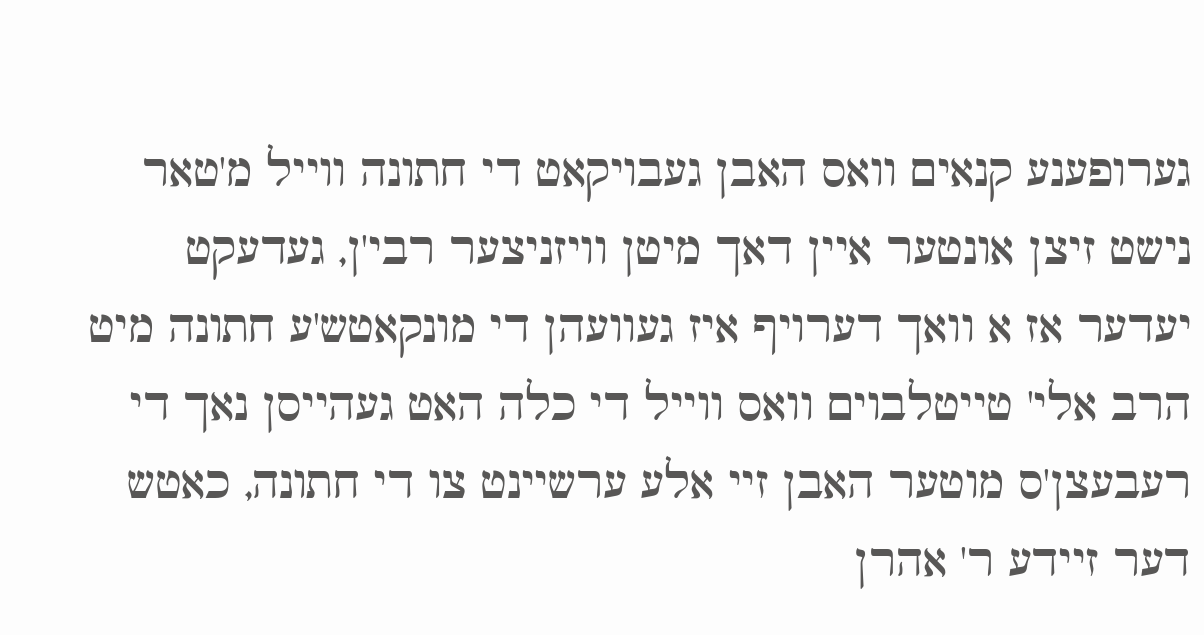גערופענע קנאים וואס האבן געבויקאט די חתונה ווייל מ'טאר נישט זיצן אונטער איין דאך מיטן וויזניצער רבי'ן, געדעקט יעדער אז א וואך דערויף איז געוועהן די מונקאטש'ע חתונה מיט הרב אלי' טייטלבוים וואס ווייל די כלה האט געהייסן נאך די רעבעצן'ס מוטער האבן זיי אלע ערשיינט צו די חתונה, כאטש דער זיידע ר' אהרן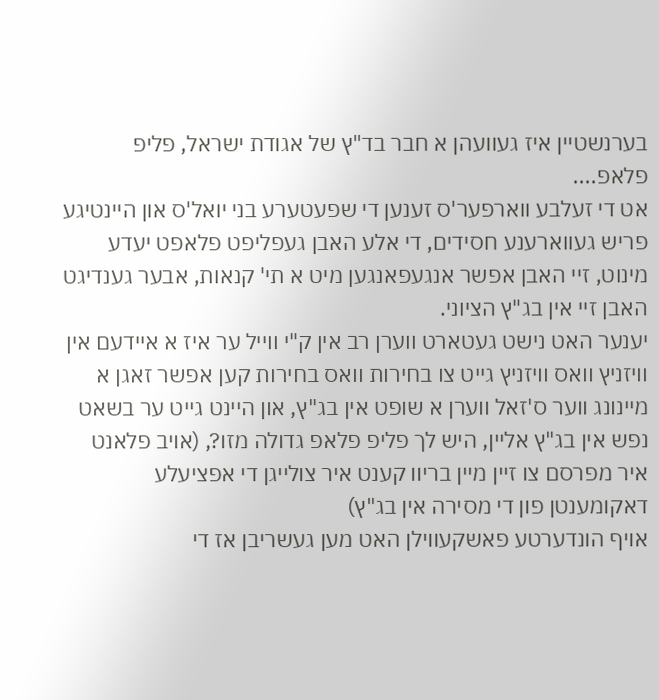בערנשטיין איז געוועהן א חבר בד"ץ של אגודת ישראל, פליפ פלאפ....
אט די זעלבע ווארפער'ס זענען די שפעטערע בני יואל'ס און היינטיגע פריש געווארענע חסידים, די אלע האבן געפליפט פלאפט יעדע מינוט, זיי האבן אפשר אנגעפאנגען מיט א תי' קנאות, אבער גענדיגט האבן זיי אין בג"ץ הציוני.
יענער האט נישט געטארט ווערן רב אין ק"י ווייל ער איז א איידעם אין וויזניץ וואס וויזניץ גייט צו בחירות וואס בחירות קען אפשר זאגן א מיינונג ווער ס'זאל ווערן א שופט אין בג"ץ, און היינט גייט ער בשאט נפש אין בג"ץ אליין, היש לך פליפ פלאפ גדולה מזו?, (אויב פלאנט איר מפרסם צו זיין מיין בריוו קענט איר צולייגן די אפציעלע דאקומענטן פון די מסירה אין בג"ץ)
אויף הונדערטע פאשקעווילן האט מען געשריבן אז די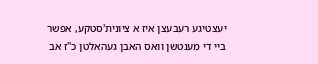יעצטיגע רעבעצן איז א ציונית'סטקע, אפשר ביי די מענטשן וואס האבן געהאלטן כ"ז אב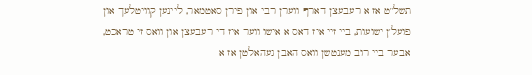תשל"ט אז א רעבעצן דארף ווערן רבי און פירן סאטמאר, ליינען קוויטלעך און פועל'ן ישועות, ביי זיי איז דאס א אישו ווער איז די רעבעצן און וואס זי טראכט, אבער ביי רוב מענטשן וואס האבן געהאלטן אז א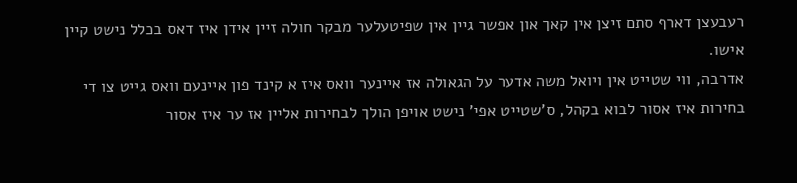רעבעצן דארף סתם זיצן אין קאך און אפשר גיין אין שפיטעלער מבקר חולה זיין אידן איז דאס בכלל נישט קיין אישו.
אדרבה, ווי שטייט אין ויואל משה אדער על הגאולה אז איינער וואס איז א קינד פון איינעם וואס גייט צו די בחירות איז אסור לבוא בקהל, ס'שטייט אפי' נישט אויפן הולך לבחירות אליין אז ער איז אסור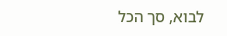לבוא, סך הכל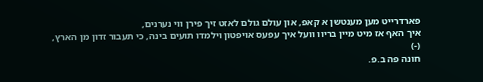פארדרייט מען מענטשן א קאפ, און עולם גולם לאזט זיך פירן ווי נערנים,
איך האף אז מיט מיין בריוו וועל איך עפעס אויפטון וילמדו תועים בינה, כי תעבור זדון מן הארץ,
(-)
חונה פה ב.פ.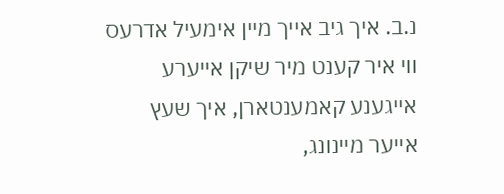נ.ב. איך גיב אייך מיין אימעיל אדרעס ווי איר קענט מיר שיקן אייערע אייגענע קאמענטארן, איך שעץ אייער מיינונג,